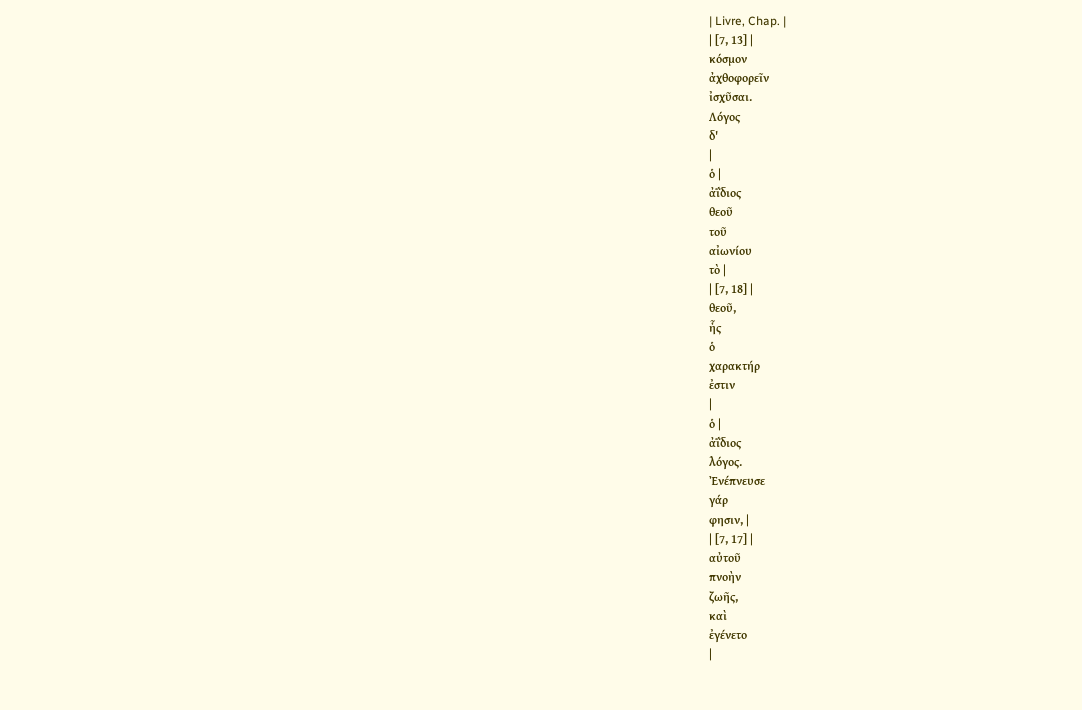| Livre, Chap. |
| [7, 13] |
κόσμον
ἀχθοφορεῖν
ἰσχῦσαι.
Λόγος
δ'
|
ὁ |
ἀΐδιος
θεοῦ
τοῦ
αἰωνίου
τὸ |
| [7, 18] |
θεοῦ,
ἧς
ὁ
χαρακτήρ
ἐστιν
|
ὁ |
ἀΐδιος
λόγος.
Ἐνέπνευσε
γάρ
φησιν, |
| [7, 17] |
αὐτοῦ
πνοὴν
ζωῆς,
καὶ
ἐγένετο
|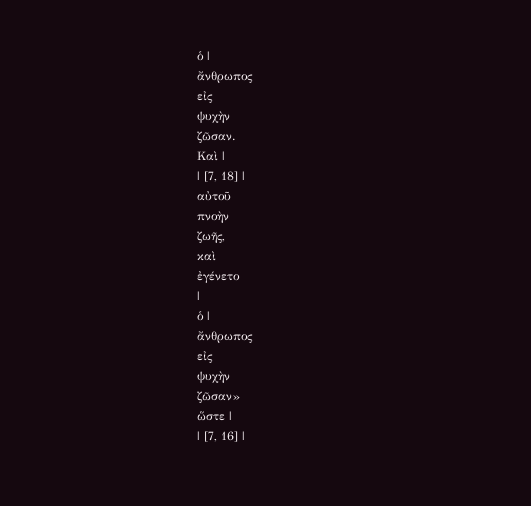ὁ |
ἄνθρωπος
εἰς
ψυχὴν
ζῶσαν.
Καὶ |
| [7, 18] |
αὐτοῦ
πνοὴν
ζωῆς,
καὶ
ἐγένετο
|
ὁ |
ἄνθρωπος
εἰς
ψυχὴν
ζῶσαν»
ὥστε |
| [7, 16] |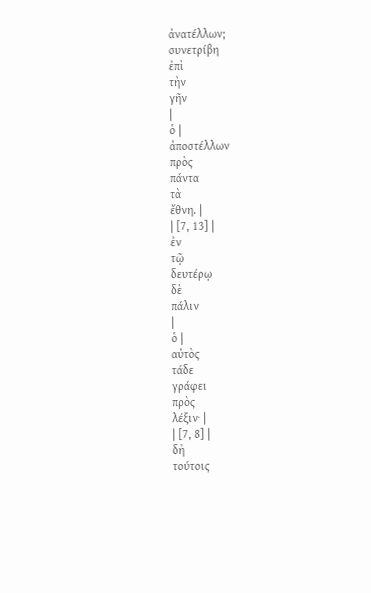ἀνατέλλων;
συνετρίβη
ἐπὶ
τὴν
γῆν
|
ὁ |
ἀποστέλλων
πρὸς
πάντα
τὰ
ἔθνη. |
| [7, 13] |
ἐν
τῷ
δευτέρῳ
δὲ
πάλιν
|
ὁ |
αὐτὸς
τάδε
γράφει
πρὸς
λέξιν· |
| [7, 8] |
δὴ
τούτοις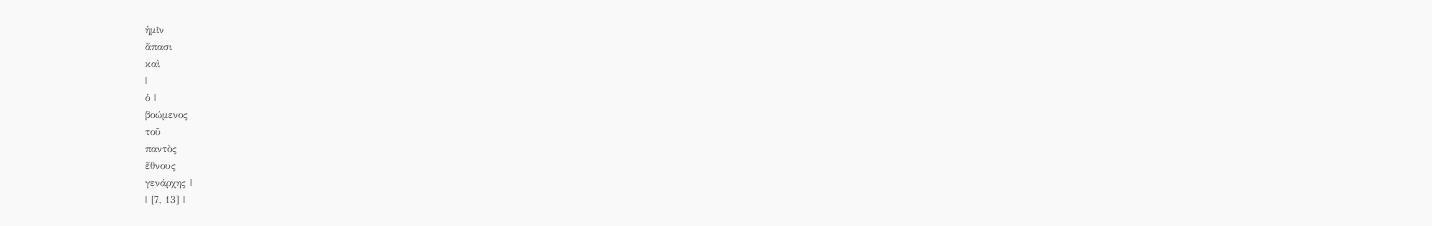ἡμῖν
ἅπασι
καὶ
|
ὁ |
βοώμενος
τοῦ
παντὸς
ἔθνους
γενάρχης |
| [7, 13] |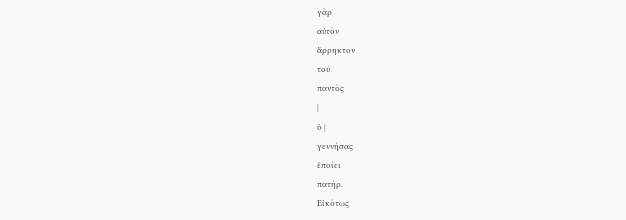γὰρ
αὐτὸν
ἄρρηκτον
τοῦ
παντὸς
|
ὁ |
γεννήσας
ἐποίει
πατήρ.
Εἰκότως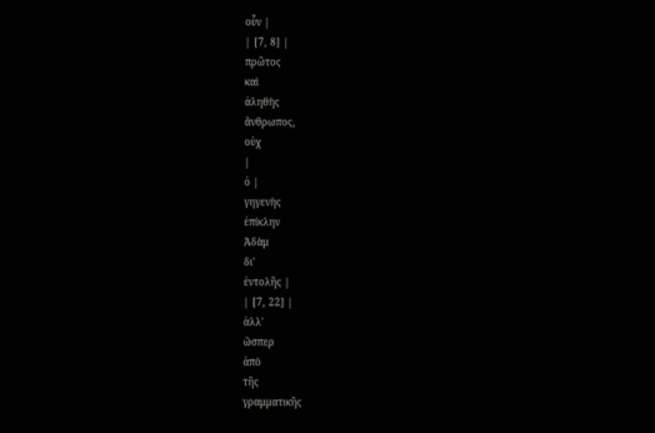οὖν |
| [7, 8] |
πρῶτος
καὶ
ἀληθὴς
ἄνθρωπος,
οὐχ
|
ὁ |
γηγενὴς
ἐπίκλην
Ἀδὰμ
δι'
ἐντολῆς |
| [7, 22] |
ἀλλ'
ὥσπερ
ἀπὸ
τῆς
γραμματικῆς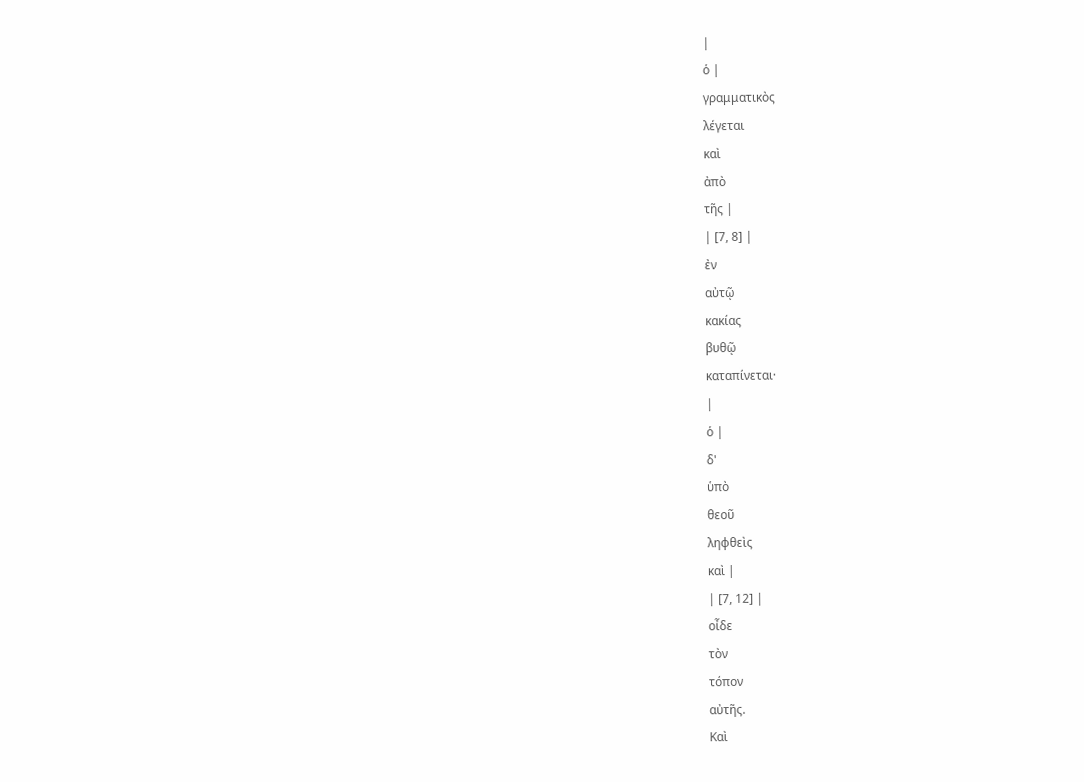|
ὁ |
γραμματικὸς
λέγεται
καὶ
ἀπὸ
τῆς |
| [7, 8] |
ἐν
αὐτῷ
κακίας
βυθῷ
καταπίνεται·
|
ὁ |
δ'
ὑπὸ
θεοῦ
ληφθεὶς
καὶ |
| [7, 12] |
οἶδε
τὸν
τόπον
αὐτῆς.
Καὶ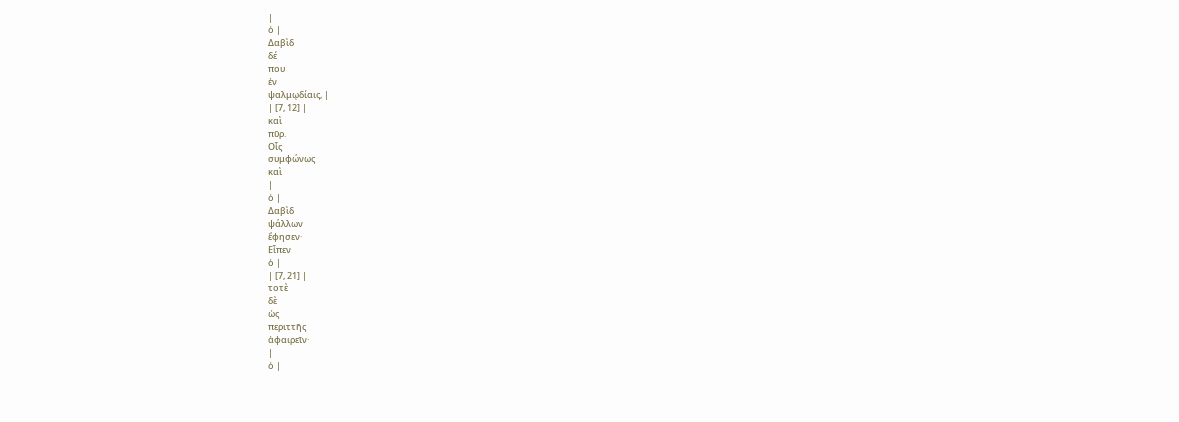|
ὁ |
Δαβὶδ
δέ
που
ἐν
ψαλμῳδίαις, |
| [7, 12] |
καὶ
πῦρ.
Οἷς
συμφώνως
καὶ
|
ὁ |
Δαβὶδ
ψάλλων
ἔφησεν·
Εἶπεν
ὁ |
| [7, 21] |
τοτὲ
δὲ
ὡς
περιττῆς
ἀφαιρεῖν·
|
ὁ |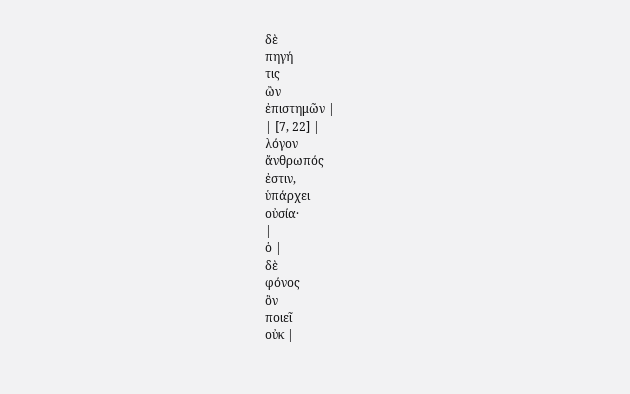δὲ
πηγή
τις
ὢν
ἐπιστημῶν |
| [7, 22] |
λόγον
ἄνθρωπός
ἐστιν,
ὑπάρχει
οὐσία·
|
ὁ |
δὲ
φόνος
ὃν
ποιεῖ
οὐκ |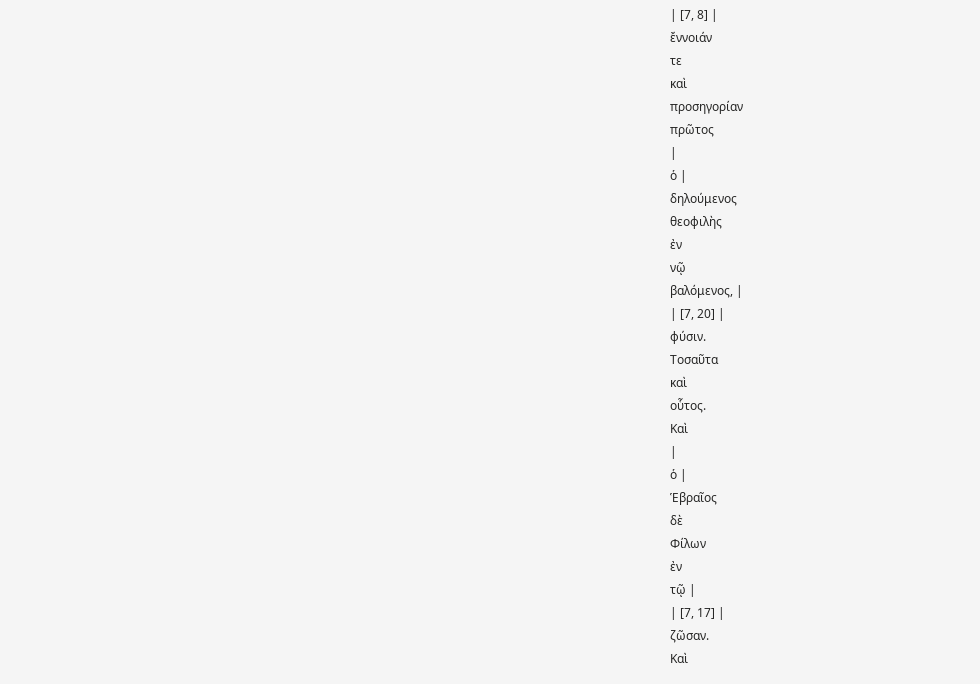| [7, 8] |
ἔννοιάν
τε
καὶ
προσηγορίαν
πρῶτος
|
ὁ |
δηλούμενος
θεοφιλὴς
ἐν
νῷ
βαλόμενος, |
| [7, 20] |
φύσιν.
Τοσαῦτα
καὶ
οὗτος.
Καὶ
|
ὁ |
Ἑβραῖος
δὲ
Φίλων
ἐν
τῷ |
| [7, 17] |
ζῶσαν.
Καὶ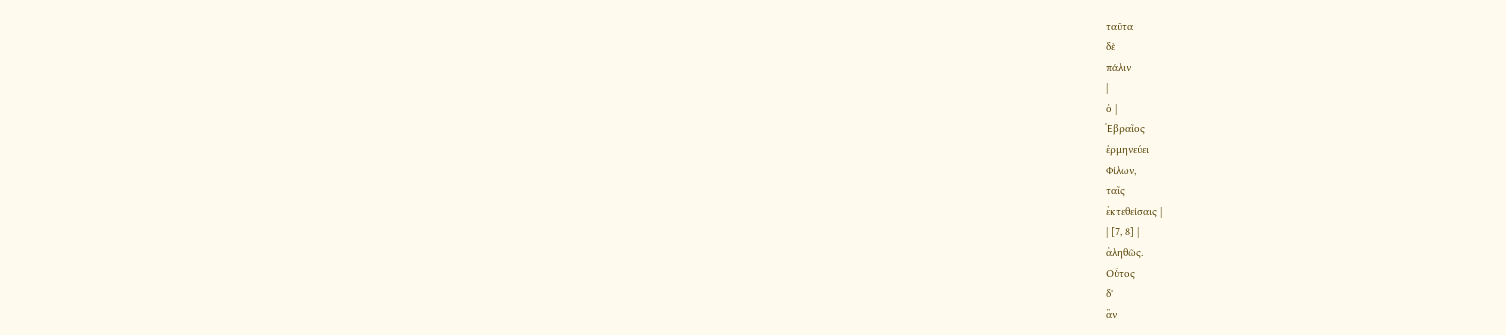ταῦτα
δὲ
πάλιν
|
ὁ |
Ἑβραῖος
ἑρμηνεύει
Φίλων,
ταῖς
ἐκτεθείσαις |
| [7, 8] |
ἀληθῶς.
Οὗτος
δ'
ἂν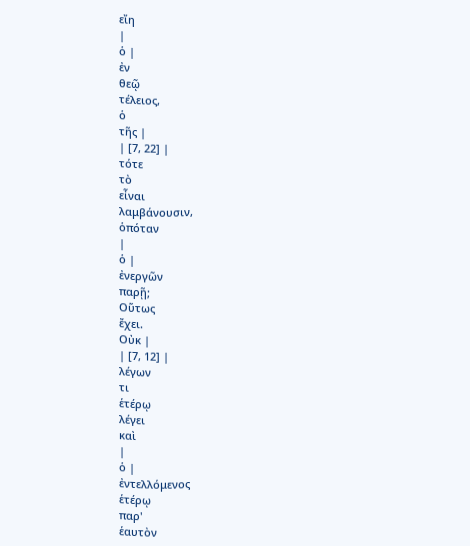εἴη
|
ὁ |
ἐν
θεῷ
τέλειος,
ὁ
τῆς |
| [7, 22] |
τότε
τὸ
εἶναι
λαμβάνουσιν,
ὁπόταν
|
ὁ |
ἐνεργῶν
παρῇ;
Οὕτως
ἔχει.
Οὐκ |
| [7, 12] |
λέγων
τι
ἑτέρῳ
λέγει
καὶ
|
ὁ |
ἐντελλόμενος
ἑτέρῳ
παρ'
ἑαυτὸν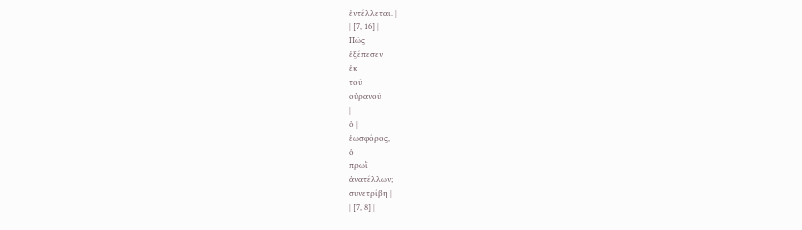ἐντέλλεται. |
| [7, 16] |
Πῶς
ἐξέπεσεν
ἐκ
τοῦ
οὐρανοῦ
|
ὁ |
ἑωσφόρος,
ὁ
πρωῒ
ἀνατέλλων;
συνετρίβη |
| [7, 8] |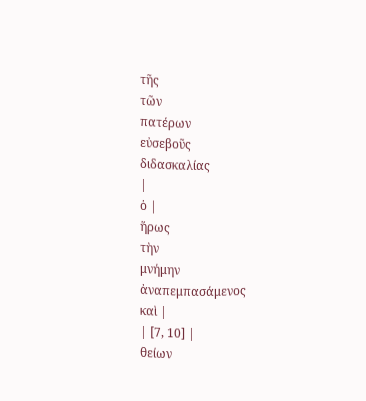τῆς
τῶν
πατέρων
εὐσεβοῦς
διδασκαλίας
|
ὁ |
ἥρως
τὴν
μνήμην
ἀναπεμπασάμενος
καὶ |
| [7, 10] |
θείων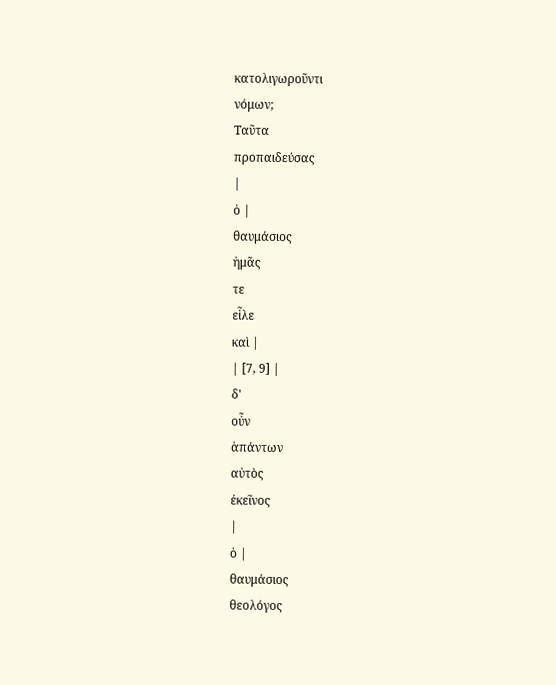κατολιγωροῦντι
νόμων;
Ταῦτα
προπαιδεύσας
|
ὁ |
θαυμάσιος
ἡμᾶς
τε
εἷλε
καὶ |
| [7, 9] |
δ'
οὖν
ἁπάντων
αὐτὸς
ἐκεῖνος
|
ὁ |
θαυμάσιος
θεολόγος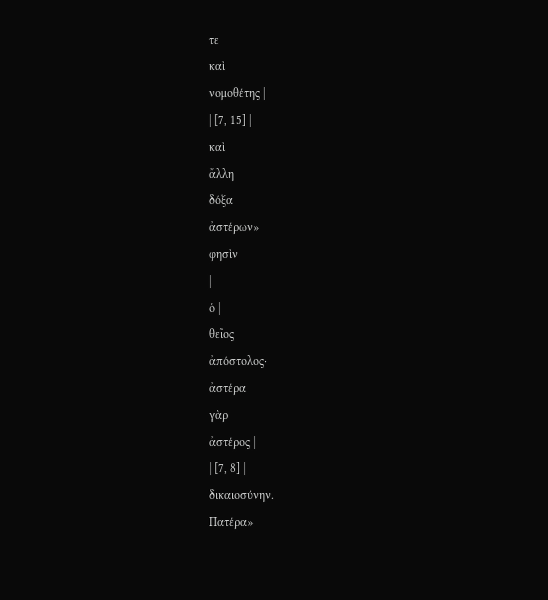τε
καὶ
νομοθέτης |
| [7, 15] |
καὶ
ἄλλη
δόξα
ἀστέρων»
φησὶν
|
ὁ |
θεῖος
ἀπόστολος·
ἀστέρα
γὰρ
ἀστέρος |
| [7, 8] |
δικαιοσύνην.
Πατέρα»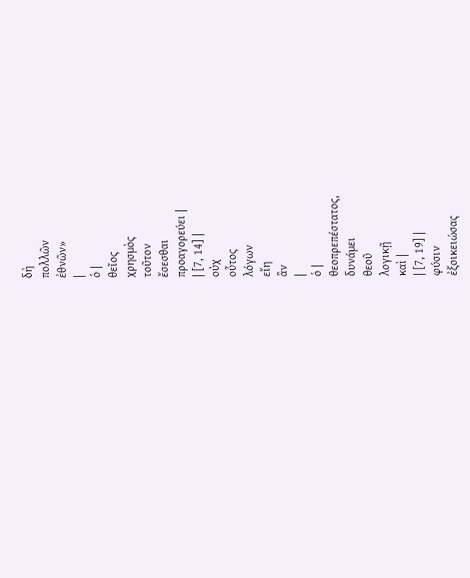δὴ
πολλῶν
ἐθνῶν»
|
ὁ |
θεῖος
χρησμὸς
τοῦτον
ἔσεσθαι
προαγορεύει |
| [7, 14] |
οὐχ
οὗτος
λόγων
εἴη
ἂν
|
ὁ |
θεοπρεπέστατος,
δυνάμει
θεοῦ
λογικῇ
καὶ |
| [7, 19] |
φύσιν
ἐξοικειώσας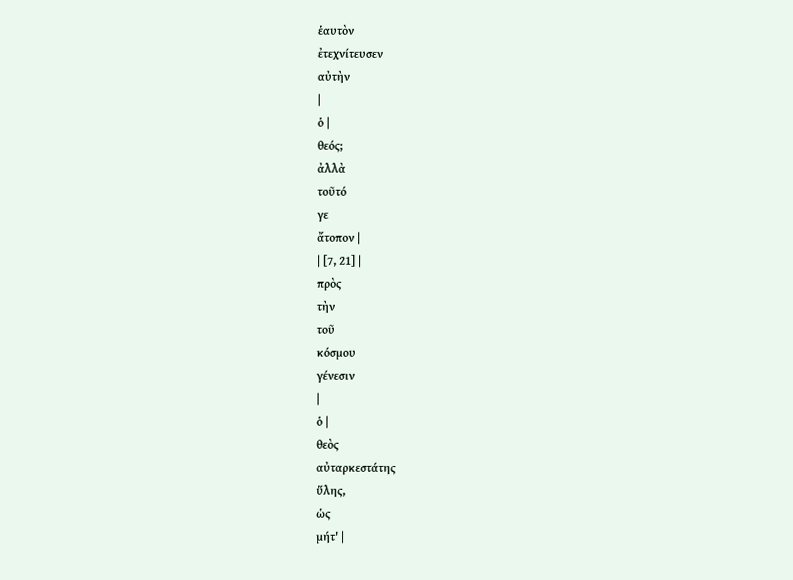ἑαυτὸν
ἐτεχνίτευσεν
αὐτὴν
|
ὁ |
θεός;
ἀλλὰ
τοῦτό
γε
ἄτοπον |
| [7, 21] |
πρὸς
τὴν
τοῦ
κόσμου
γένεσιν
|
ὁ |
θεὸς
αὐταρκεστάτης
ὕλης,
ὡς
μήτ' |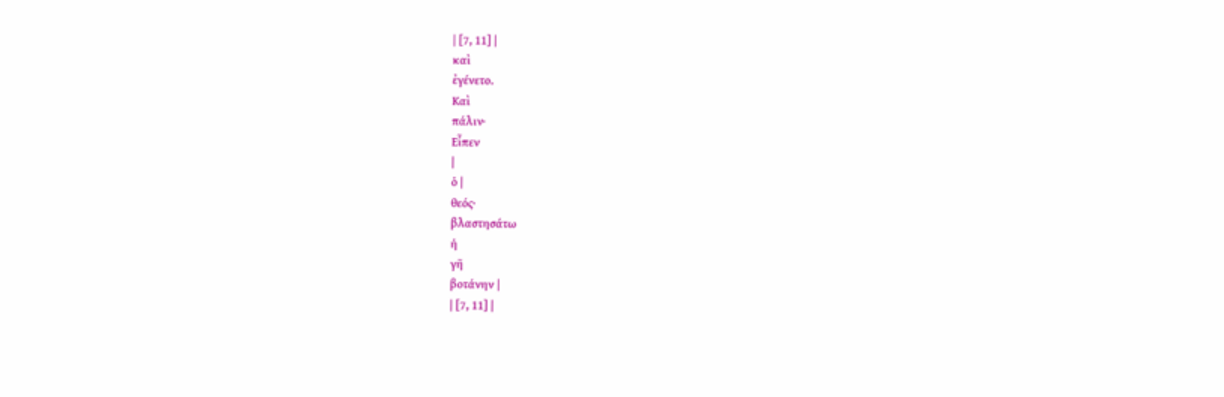| [7, 11] |
καὶ
ἐγένετο.
Καὶ
πάλιν·
Εἶπεν
|
ὁ |
θεός·
βλαστησάτω
ἡ
γῆ
βοτάνην |
| [7, 11] |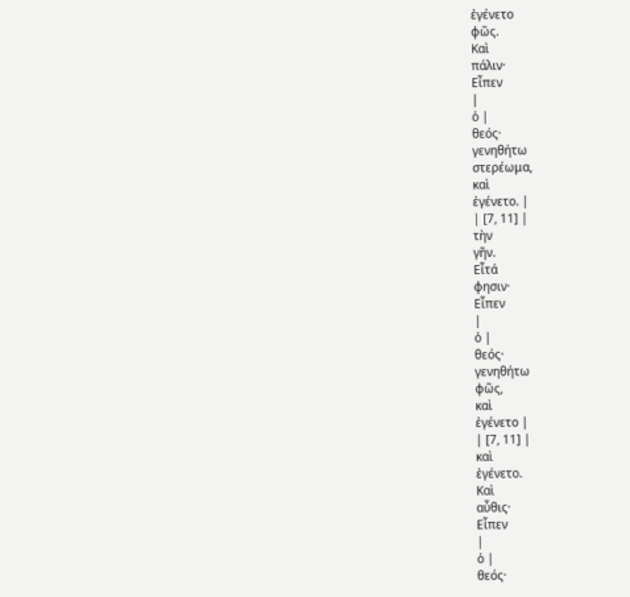ἐγένετο
φῶς.
Καὶ
πάλιν·
Εἶπεν
|
ὁ |
θεός·
γενηθήτω
στερέωμα,
καὶ
ἐγένετο. |
| [7, 11] |
τὴν
γῆν.
Εἶτά
φησιν·
Εἶπεν
|
ὁ |
θεός·
γενηθήτω
φῶς,
καὶ
ἐγένετο |
| [7, 11] |
καὶ
ἐγένετο.
Καὶ
αὖθις·
Εἶπεν
|
ὁ |
θεός·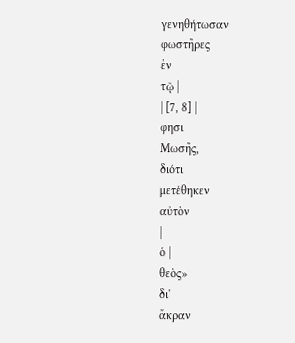γενηθήτωσαν
φωστῆρες
ἐν
τῷ |
| [7, 8] |
φησι
Μωσῆς,
διότι
μετέθηκεν
αὐτὸν
|
ὁ |
θεὸς»
δι'
ἄκραν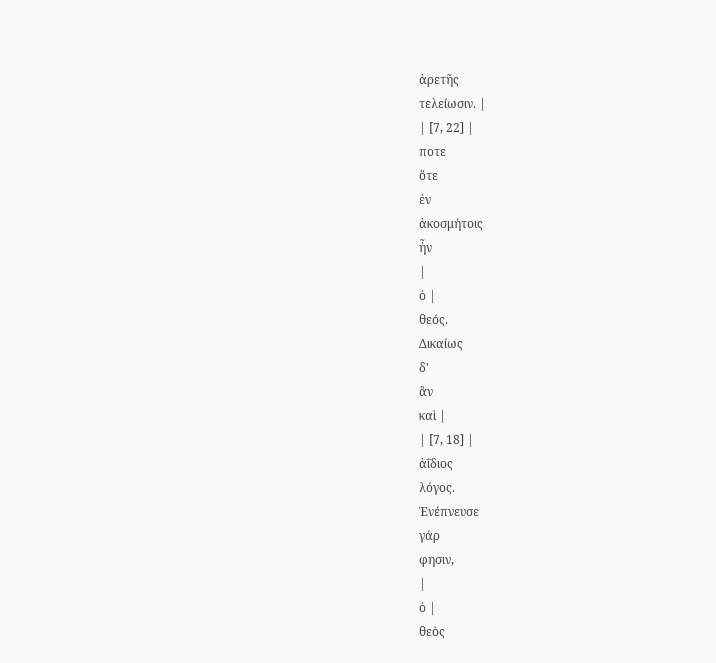ἀρετῆς
τελείωσιν. |
| [7, 22] |
ποτε
ὅτε
ἐν
ἀκοσμήτοις
ἦν
|
ὁ |
θεός.
Δικαίως
δ'
ἂν
καὶ |
| [7, 18] |
ἀΐδιος
λόγος.
Ἐνέπνευσε
γάρ
φησιν,
|
ὁ |
θεὸς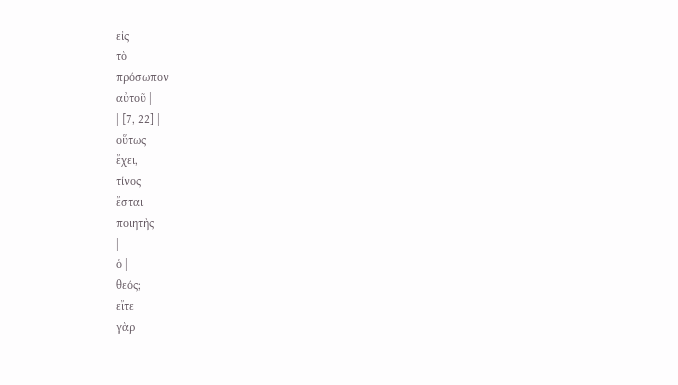εἰς
τὸ
πρόσωπον
αὐτοῦ |
| [7, 22] |
οὕτως
ἔχει,
τίνος
ἔσται
ποιητὴς
|
ὁ |
θεός;
εἴτε
γὰρ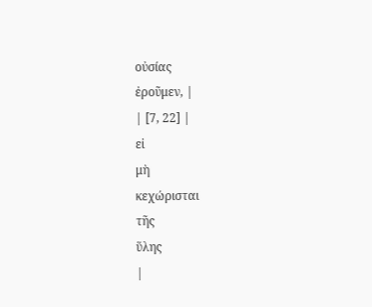οὐσίας
ἐροῦμεν, |
| [7, 22] |
εἰ
μὴ
κεχώρισται
τῆς
ὕλης
|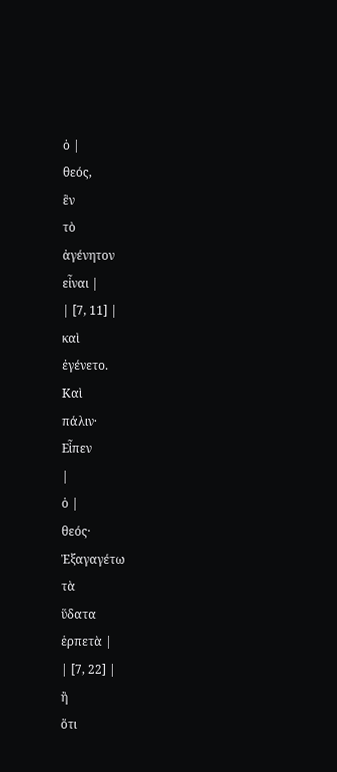ὁ |
θεός,
ἓν
τὸ
ἀγένητον
εἶναι |
| [7, 11] |
καὶ
ἐγένετο.
Καὶ
πάλιν·
Εἶπεν
|
ὁ |
θεός·
Ἐξαγαγέτω
τὰ
ὕδατα
ἑρπετὰ |
| [7, 22] |
ἢ
ὅτι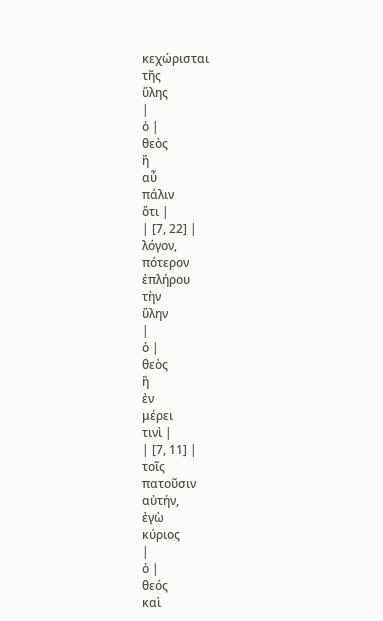κεχώρισται
τῆς
ὕλης
|
ὁ |
θεὸς
ἢ
αὖ
πάλιν
ὅτι |
| [7, 22] |
λόγον,
πότερον
ἐπλήρου
τὴν
ὕλην
|
ὁ |
θεὸς
ἢ
ἐν
μέρει
τινὶ |
| [7, 11] |
τοῖς
πατοῦσιν
αὐτήν,
ἐγὼ
κύριος
|
ὁ |
θεός
καὶ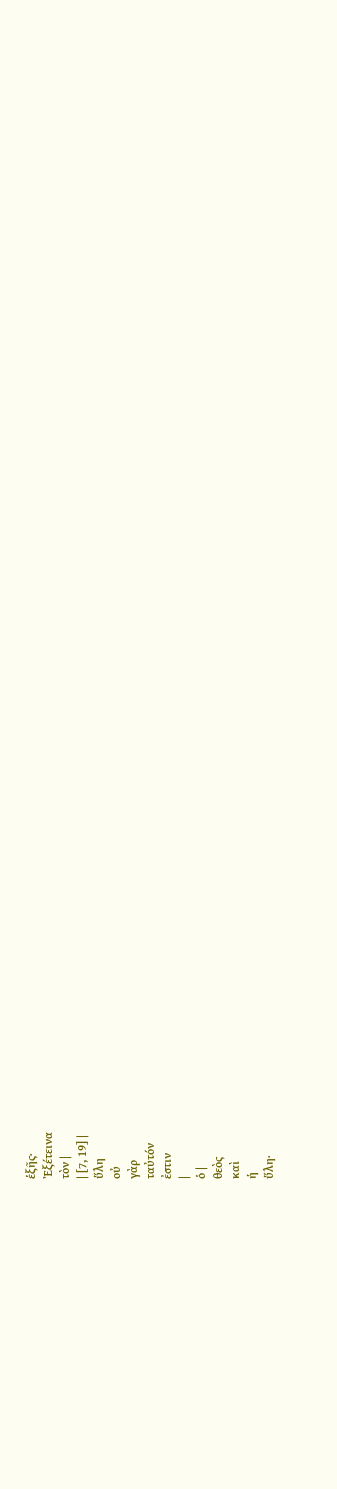ἑξῆς·
Ἐξέτεινα
τὸν |
| [7, 19] |
ὕλη
οὐ
γὰρ
ταὐτόν
ἐστιν
|
ὁ |
θεὸς
καὶ
ἡ
ὕλη·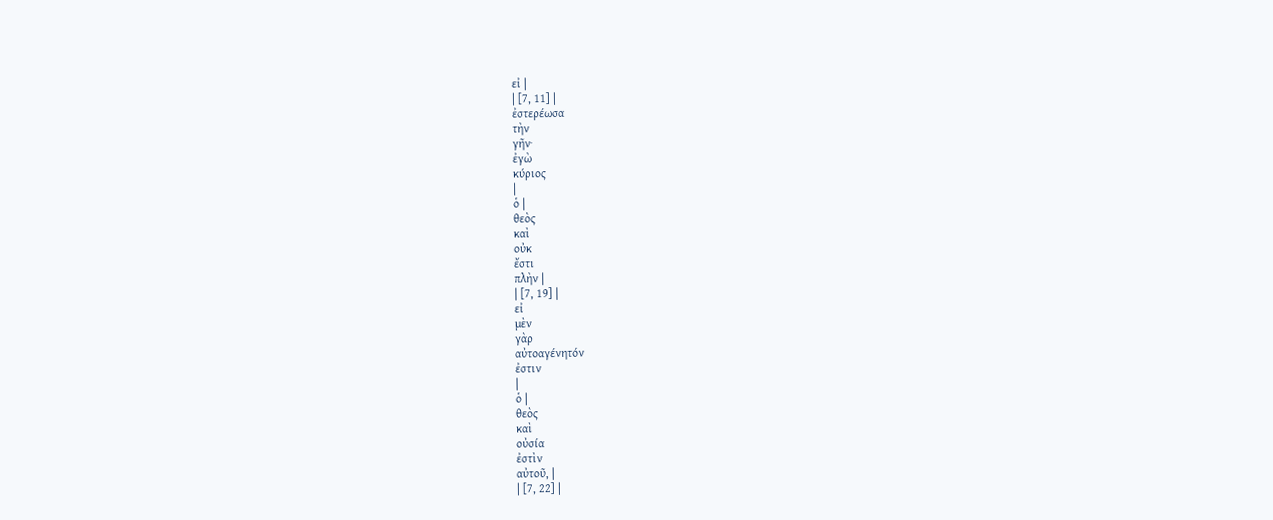εἰ |
| [7, 11] |
ἐστερέωσα
τὴν
γῆν·
ἐγὼ
κύριος
|
ὁ |
θεὸς
καὶ
οὐκ
ἔστι
πλὴν |
| [7, 19] |
εἰ
μὲν
γὰρ
αὐτοαγένητόν
ἐστιν
|
ὁ |
θεὸς
καὶ
οὐσία
ἐστὶν
αὐτοῦ, |
| [7, 22] |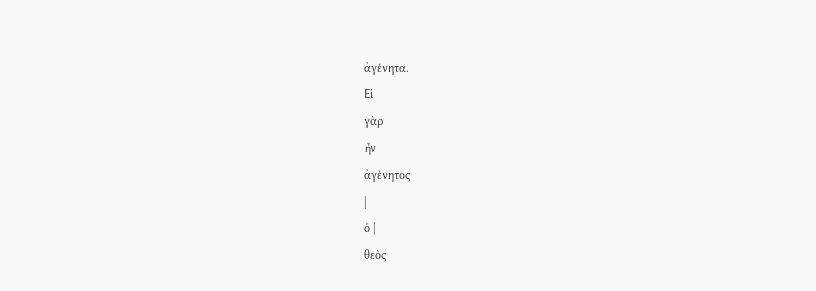ἀγένητα.
Εἰ
γὰρ
ἦν
ἀγένητος
|
ὁ |
θεὸς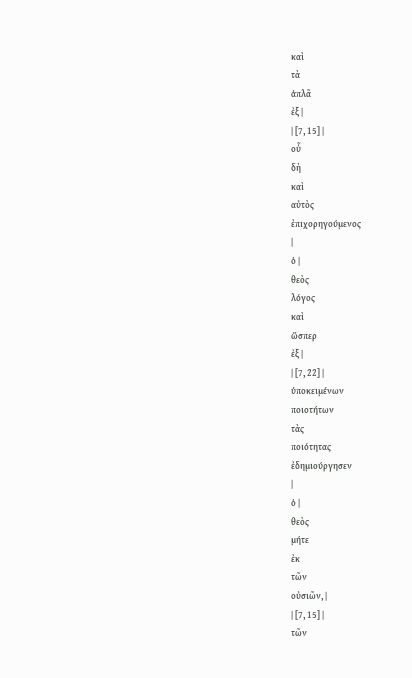καὶ
τὰ
ἁπλᾶ
ἐξ |
| [7, 15] |
οὗ
δὴ
καὶ
αὐτὸς
ἐπιχορηγούμενος
|
ὁ |
θεὸς
λόγος
καὶ
ὥσπερ
ἐξ |
| [7, 22] |
ὑποκειμένων
ποιοτήτων
τὰς
ποιότητας
ἐδημιούργησεν
|
ὁ |
θεὸς
μήτε
ἐκ
τῶν
οὐσιῶν, |
| [7, 15] |
τῶν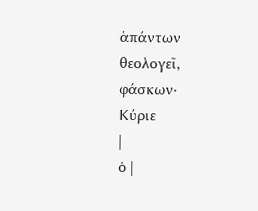ἁπάντων
θεολογεῖ,
φάσκων·
Κύριε
|
ὁ |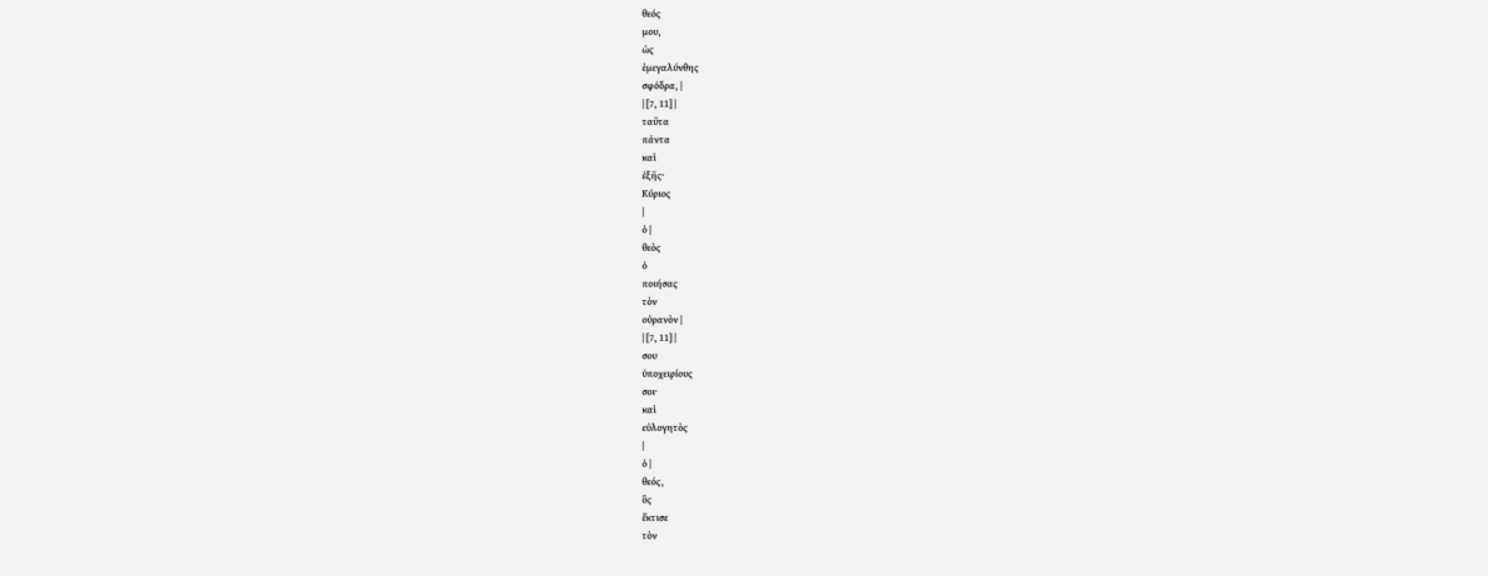θεός
μου,
ὡς
ἐμεγαλύνθης
σφόδρα, |
| [7, 11] |
ταῦτα
πάντα
καὶ
ἑξῆς·
Κύριος
|
ὁ |
θεὸς
ὁ
ποιήσας
τὸν
οὐρανὸν |
| [7, 11] |
σου
ὑποχειρίους
σοι·
καὶ
εὐλογητὸς
|
ὁ |
θεός,
ὃς
ἔκτισε
τὸν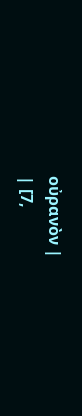οὐρανὸν |
| [7,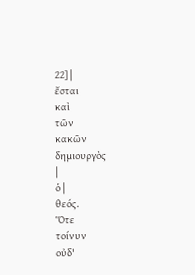22] |
ἔσται
καὶ
τῶν
κακῶν
δημιουργὸς
|
ὁ |
θεός.
Ὅτε
τοίνυν
οὐδ'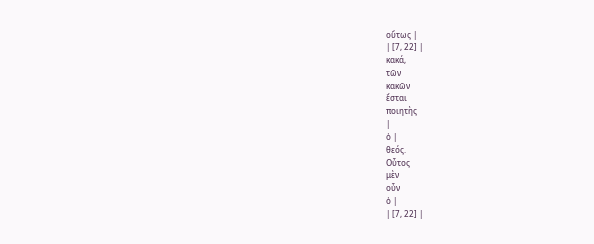οὕτως |
| [7, 22] |
κακά,
τῶν
κακῶν
ἔσται
ποιητὴς
|
ὁ |
θεός.
Οὗτος
μὲν
οὖν
ὁ |
| [7, 22] |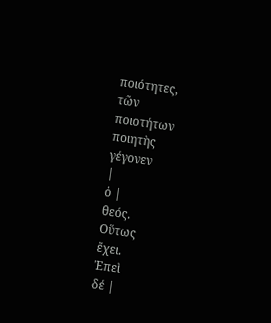ποιότητες,
τῶν
ποιοτήτων
ποιητὴς
γέγονεν
|
ὁ |
θεός.
Οὕτως
ἔχει.
Ἐπεὶ
δέ |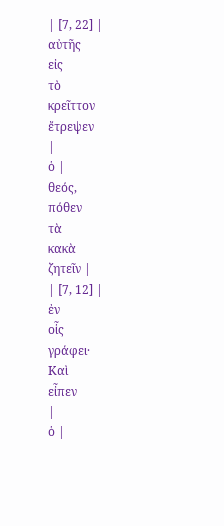| [7, 22] |
αὐτῆς
εἰς
τὸ
κρεῖττον
ἔτρεψεν
|
ὁ |
θεός,
πόθεν
τὰ
κακὰ
ζητεῖν |
| [7, 12] |
ἐν
οἷς
γράφει·
Καὶ
εἶπεν
|
ὁ |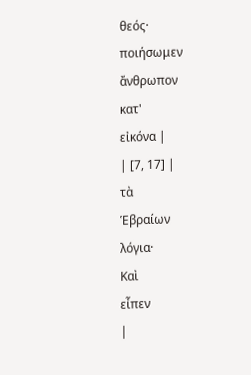θεός·
ποιήσωμεν
ἄνθρωπον
κατ'
εἰκόνα |
| [7, 17] |
τὰ
Ἑβραίων
λόγια·
Καὶ
εἶπεν
|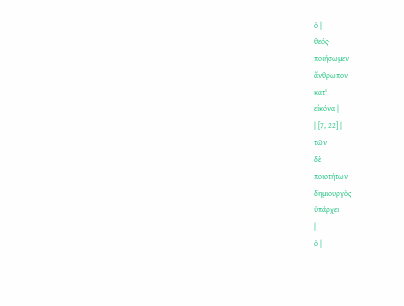ὁ |
θεός·
ποιήσωμεν
ἄνθρωπον
κατ'
εἰκόνα |
| [7, 22] |
τῶν
δὲ
ποιοτήτων
δημιουργὸς
ὑπάρχει
|
ὁ |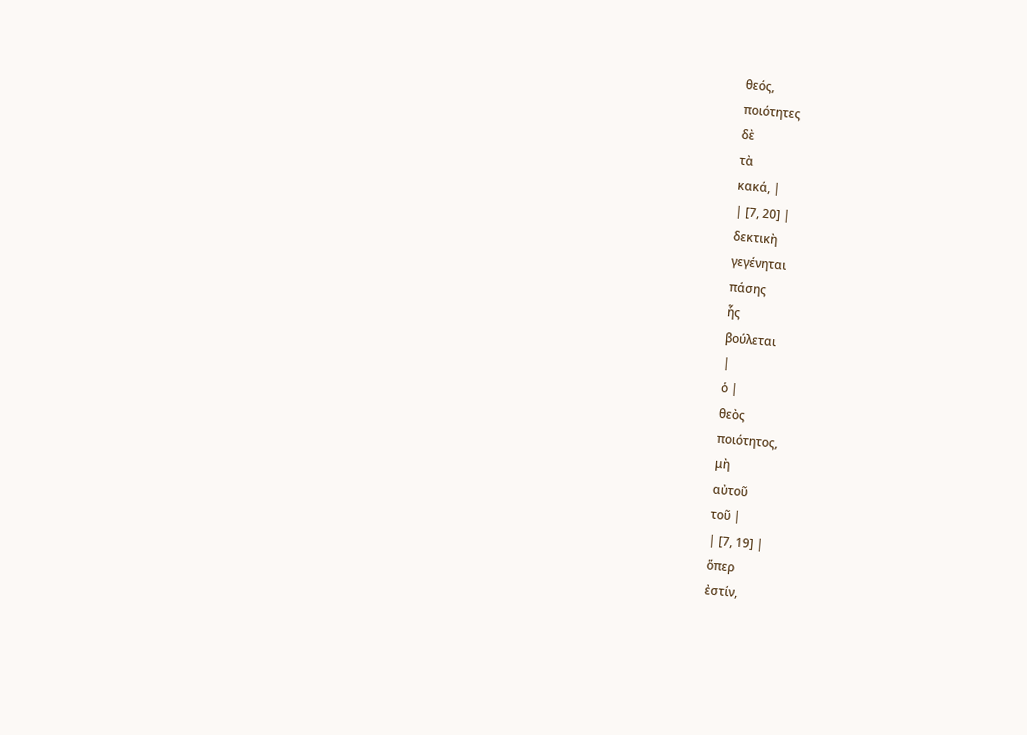θεός,
ποιότητες
δὲ
τὰ
κακά, |
| [7, 20] |
δεκτικὴ
γεγένηται
πάσης
ἧς
βούλεται
|
ὁ |
θεὸς
ποιότητος,
μὴ
αὐτοῦ
τοῦ |
| [7, 19] |
ὅπερ
ἐστίν,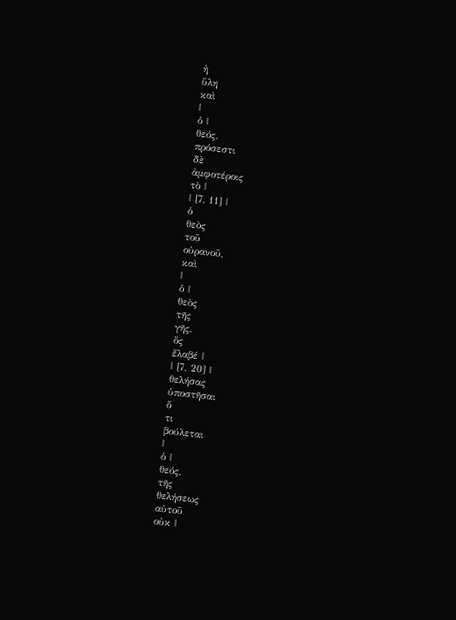ἡ
ὕλη
καὶ
|
ὁ |
θεός,
πρόσεστι
δὲ
ἀμφοτέροις
τὸ |
| [7, 11] |
ὁ
θεὸς
τοῦ
οὐρανοῦ,
καὶ
|
ὁ |
θεὸς
τῆς
γῆς,
ὃς
ἔλαβέ |
| [7, 20] |
θελήσας
ὑποστῆσαι
ὅ
τι
βούλεται
|
ὁ |
θεός,
τῆς
θελήσεως
αὐτοῦ
οὐκ |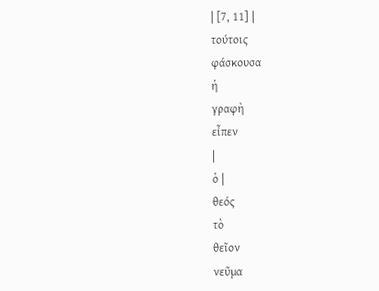| [7, 11] |
τούτοις
φάσκουσα
ἡ
γραφὴ
εἶπεν
|
ὁ |
θεός
τὸ
θεῖον
νεῦμα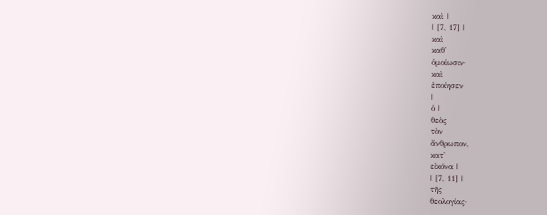καὶ |
| [7, 17] |
καὶ
καθ'
ὁμοίωσιν·
καὶ
ἐποίησεν
|
ὁ |
θεὸς
τὸν
ἄνθρωπον,
κατ'
εἰκόνα |
| [7, 11] |
τῆς
θεολογίας·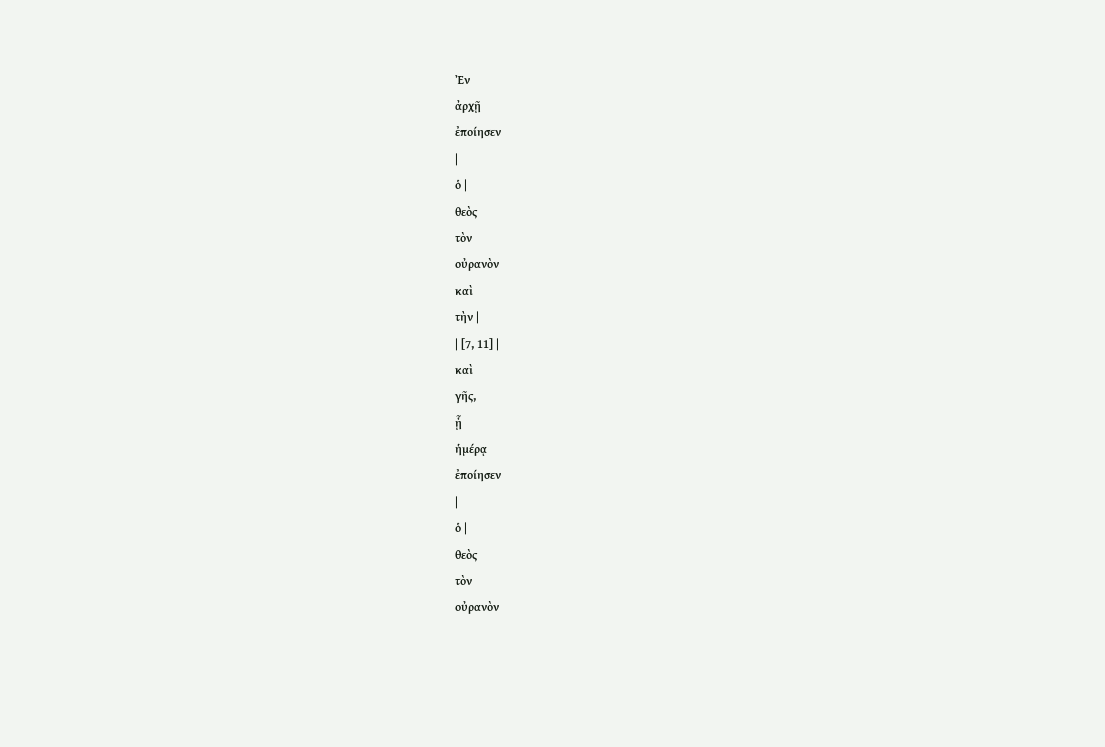Ἐν
ἀρχῇ
ἐποίησεν
|
ὁ |
θεὸς
τὸν
οὐρανὸν
καὶ
τὴν |
| [7, 11] |
καὶ
γῆς,
ᾗ
ἡμέρᾳ
ἐποίησεν
|
ὁ |
θεὸς
τὸν
οὐρανὸν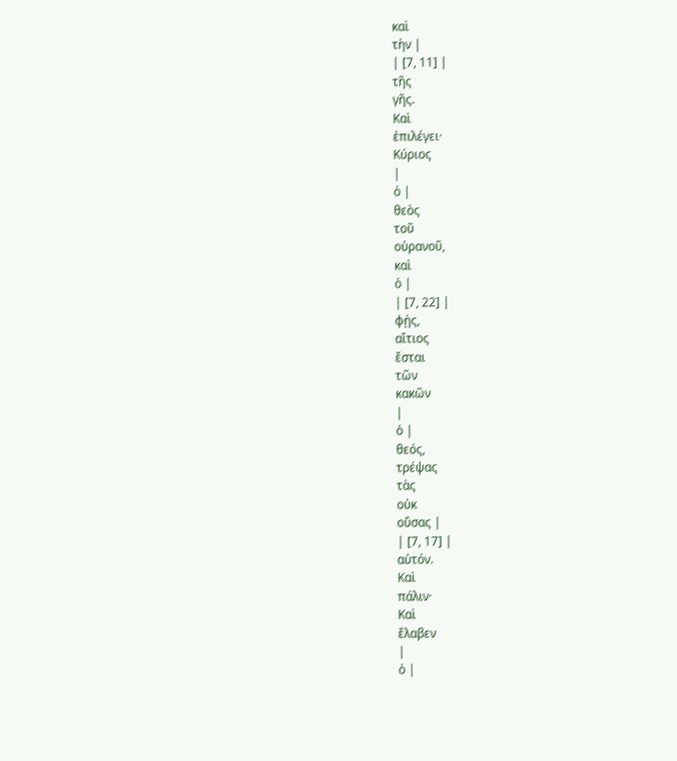καὶ
τὴν |
| [7, 11] |
τῆς
γῆς.
Καὶ
ἐπιλέγει·
Κύριος
|
ὁ |
θεὸς
τοῦ
οὐρανοῦ,
καὶ
ὁ |
| [7, 22] |
φῄς,
αἴτιος
ἔσται
τῶν
κακῶν
|
ὁ |
θεός,
τρέψας
τὰς
οὐκ
οὔσας |
| [7, 17] |
αὐτόν.
Καὶ
πάλιν·
Καὶ
ἔλαβεν
|
ὁ |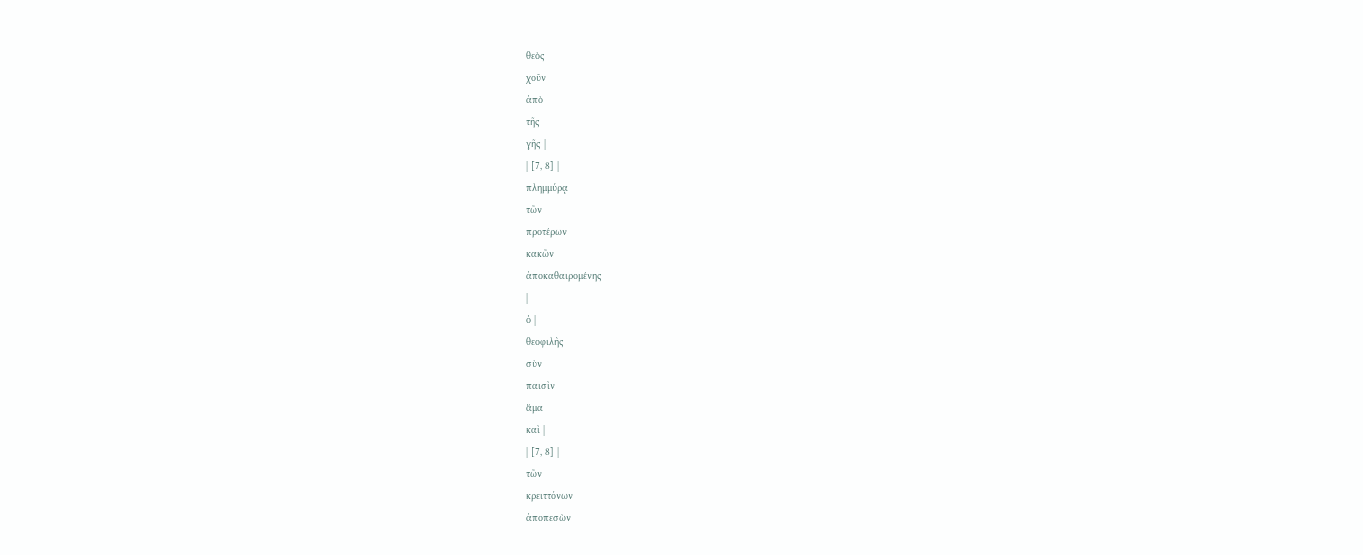θεὸς
χοῦν
ἀπὸ
τῆς
γῆς |
| [7, 8] |
πλημμύρᾳ
τῶν
προτέρων
κακῶν
ἀποκαθαιρομένης
|
ὁ |
θεοφιλὴς
σὺν
παισὶν
ἅμα
καὶ |
| [7, 8] |
τῶν
κρειττόνων
ἀποπεσὼν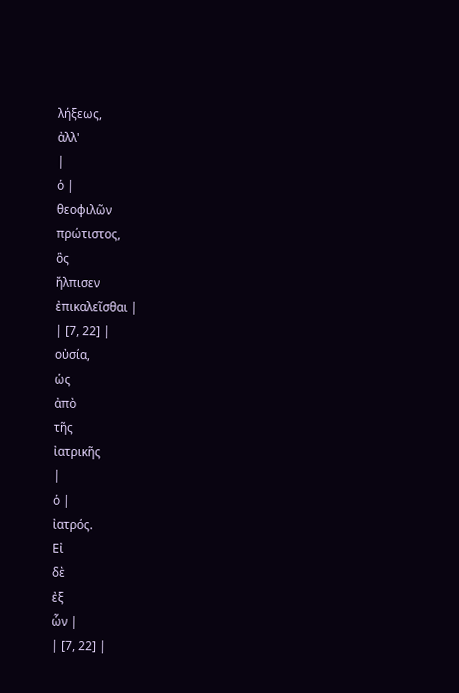λήξεως,
ἀλλ'
|
ὁ |
θεοφιλῶν
πρώτιστος,
ὃς
ἤλπισεν
ἐπικαλεῖσθαι |
| [7, 22] |
οὐσία,
ὡς
ἀπὸ
τῆς
ἰατρικῆς
|
ὁ |
ἰατρός.
Εἰ
δὲ
ἐξ
ὧν |
| [7, 22] |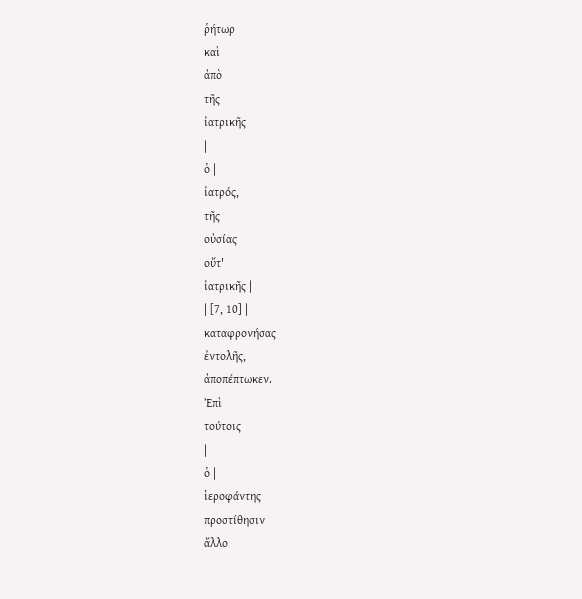ῥήτωρ
καὶ
ἀπὸ
τῆς
ἰατρικῆς
|
ὁ |
ἰατρός,
τῆς
οὐσίας
οὔτ'
ἰατρικῆς |
| [7, 10] |
καταφρονήσας
ἐντολῆς,
ἀποπέπτωκεν.
Ἐπὶ
τούτοις
|
ὁ |
ἱεροφάντης
προστίθησιν
ἄλλο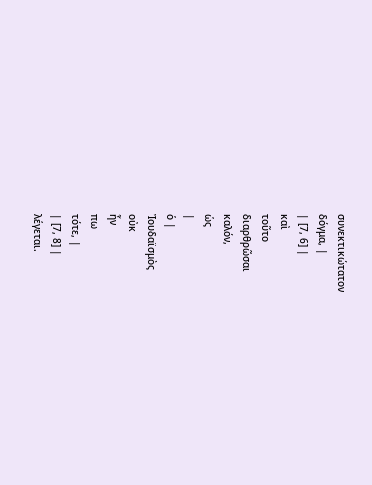συνεκτικώτατον
δόγμα, |
| [7, 6] |
καὶ
τοῦτο
διαρθρῶσαι
καλόν,
ὡς
|
ὁ |
Ἰουδαϊσμὸς
οὐκ
ἦν
πω
τότε, |
| [7, 8] |
λέγεται.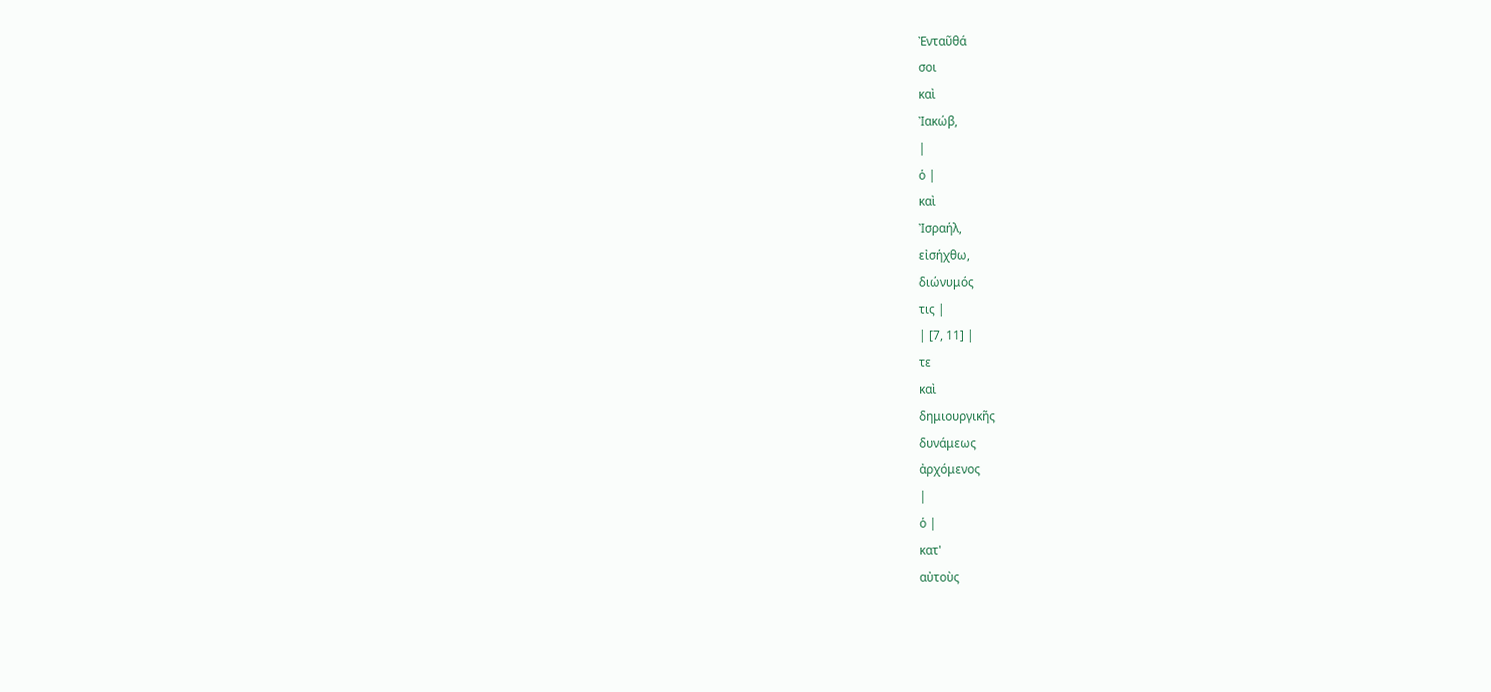Ἐνταῦθά
σοι
καὶ
Ἰακώβ,
|
ὁ |
καὶ
Ἰσραήλ,
εἰσήχθω,
διώνυμός
τις |
| [7, 11] |
τε
καὶ
δημιουργικῆς
δυνάμεως
ἀρχόμενος
|
ὁ |
κατ'
αὐτοὺς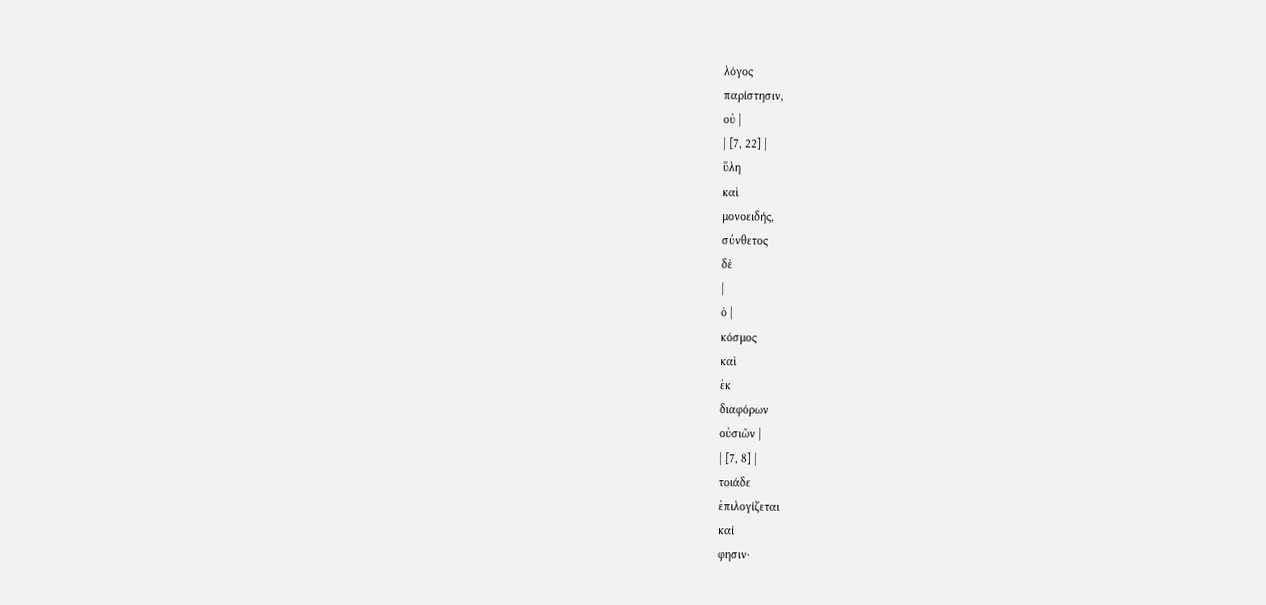λόγος
παρίστησιν,
οὐ |
| [7, 22] |
ὕλη
καὶ
μονοειδής,
σύνθετος
δὲ
|
ὁ |
κόσμος
καὶ
ἐκ
διαφόρων
οὐσιῶν |
| [7, 8] |
τοιάδε
ἐπιλογίζεται
καί
φησιν·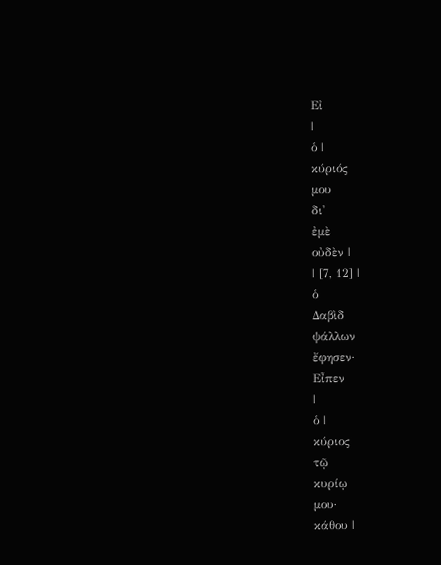Εἰ
|
ὁ |
κύριός
μου
δι'
ἐμὲ
οὐδὲν |
| [7, 12] |
ὁ
Δαβὶδ
ψάλλων
ἔφησεν·
Εἶπεν
|
ὁ |
κύριος
τῷ
κυρίῳ
μου·
κάθου |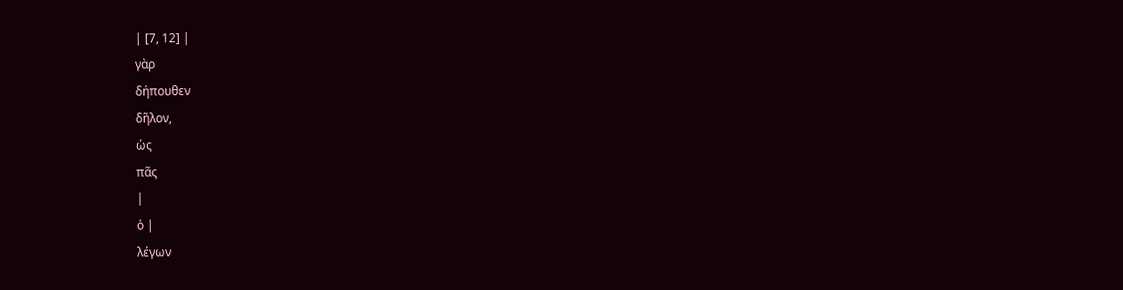| [7, 12] |
γὰρ
δήπουθεν
δῆλον,
ὡς
πᾶς
|
ὁ |
λέγων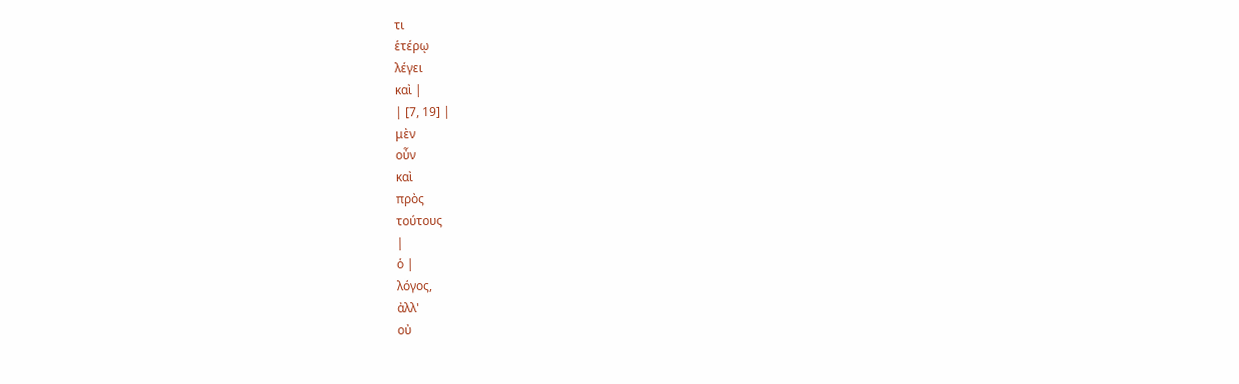τι
ἑτέρῳ
λέγει
καὶ |
| [7, 19] |
μὲν
οὖν
καὶ
πρὸς
τούτους
|
ὁ |
λόγος,
ἀλλ'
οὐ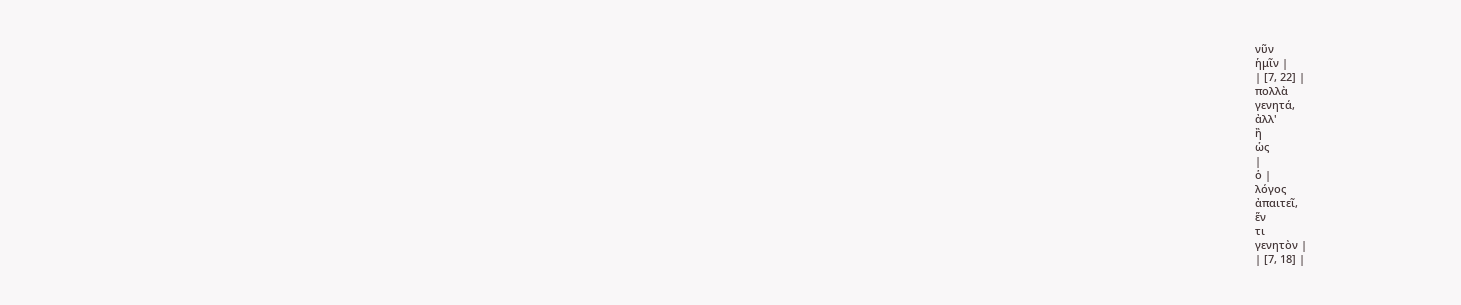νῦν
ἡμῖν |
| [7, 22] |
πολλὰ
γενητά,
ἀλλ'
ἢ
ὡς
|
ὁ |
λόγος
ἀπαιτεῖ,
ἕν
τι
γενητὸν |
| [7, 18] |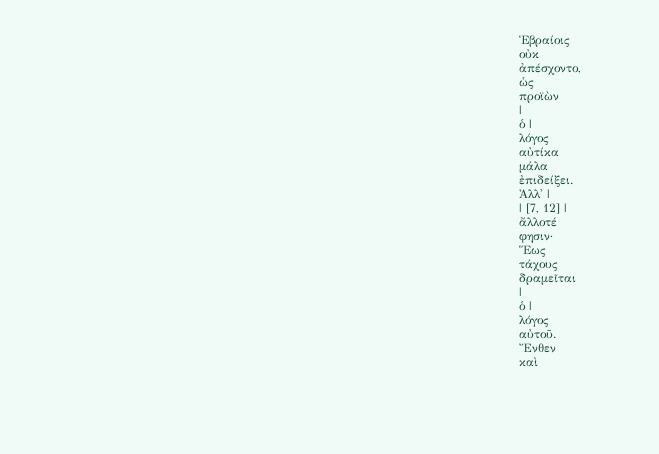Ἑβραίοις
οὐκ
ἀπέσχοντο,
ὡς
προϊὼν
|
ὁ |
λόγος
αὐτίκα
μάλα
ἐπιδείξει.
Ἀλλ' |
| [7, 12] |
ἄλλοτέ
φησιν·
Ἕως
τάχους
δραμεῖται
|
ὁ |
λόγος
αὐτοῦ.
Ἔνθεν
καὶ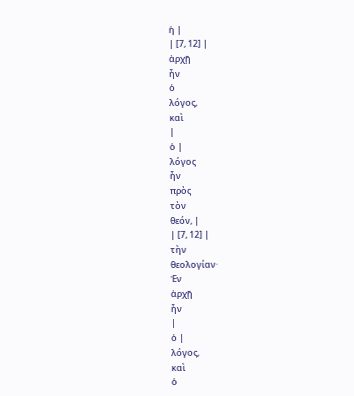ἡ |
| [7, 12] |
ἀρχῇ
ἦν
ὁ
λόγος,
καὶ
|
ὁ |
λόγος
ἦν
πρὸς
τὸν
θεόν, |
| [7, 12] |
τὴν
θεολογίαν·
Ἐν
ἀρχῇ
ἦν
|
ὁ |
λόγος,
καὶ
ὁ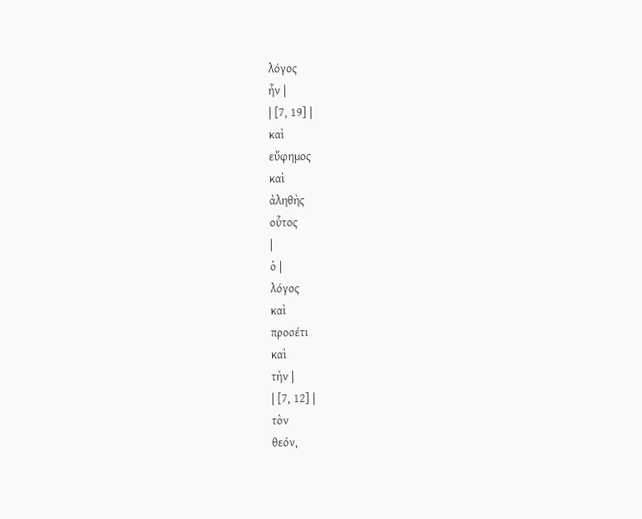λόγος
ἦν |
| [7, 19] |
καὶ
εὔφημος
καὶ
ἀληθὴς
οὗτος
|
ὁ |
λόγος
καὶ
προσέτι
καὶ
τὴν |
| [7, 12] |
τὸν
θεόν,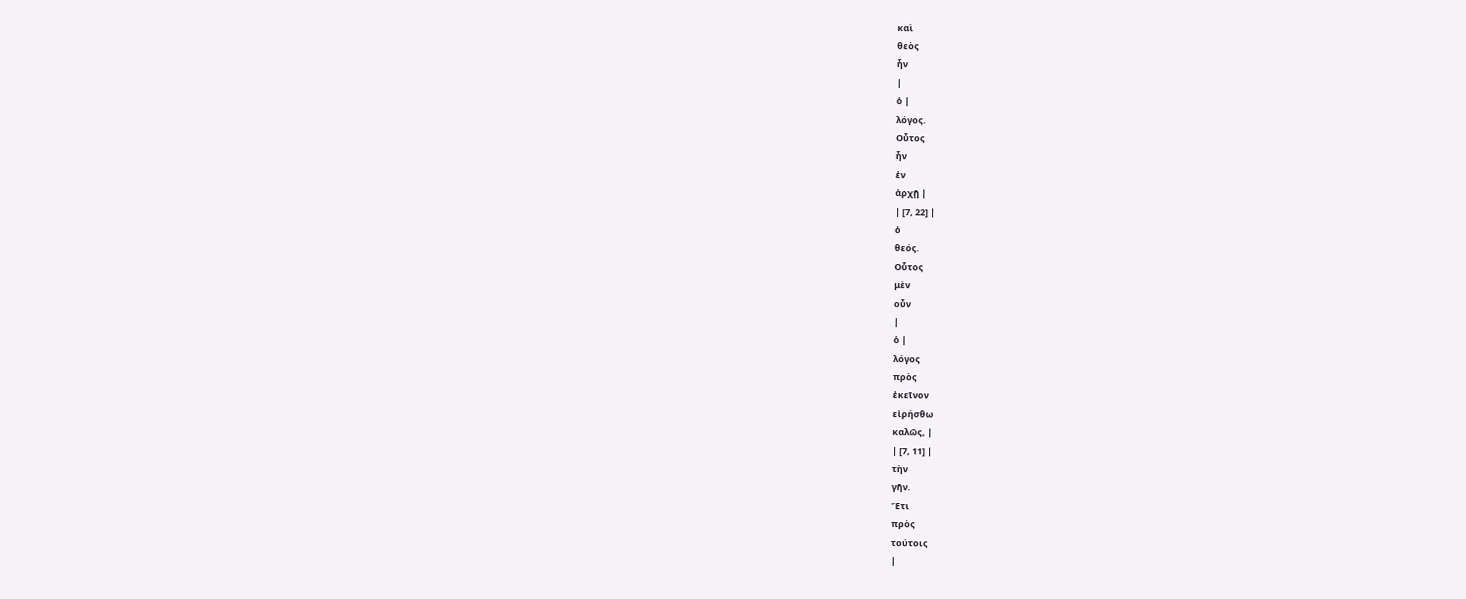καὶ
θεὸς
ἦν
|
ὁ |
λόγος.
Οὗτος
ἦν
ἐν
ἀρχῇ |
| [7, 22] |
ὁ
θεός.
Οὗτος
μὲν
οὖν
|
ὁ |
λόγος
πρὸς
ἐκεῖνον
εἰρήσθω
καλῶς, |
| [7, 11] |
τὴν
γῆν.
Ἔτι
πρὸς
τούτοις
|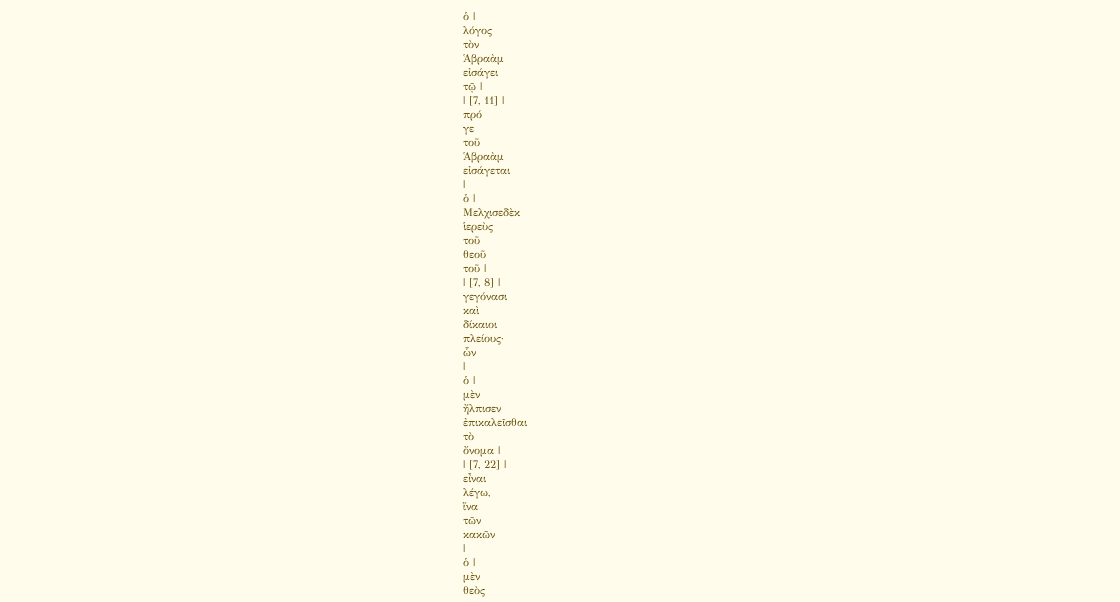ὁ |
λόγος
τὸν
Ἁβραὰμ
εἰσάγει
τῷ |
| [7, 11] |
πρό
γε
τοῦ
Ἁβραὰμ
εἰσάγεται
|
ὁ |
Μελχισεδὲκ
ἱερεὺς
τοῦ
θεοῦ
τοῦ |
| [7, 8] |
γεγόνασι
καὶ
δίκαιοι
πλείους·
ὧν
|
ὁ |
μὲν
ἤλπισεν
ἐπικαλεῖσθαι
τὸ
ὄνομα |
| [7, 22] |
εἶναι
λέγω,
ἵνα
τῶν
κακῶν
|
ὁ |
μὲν
θεὸς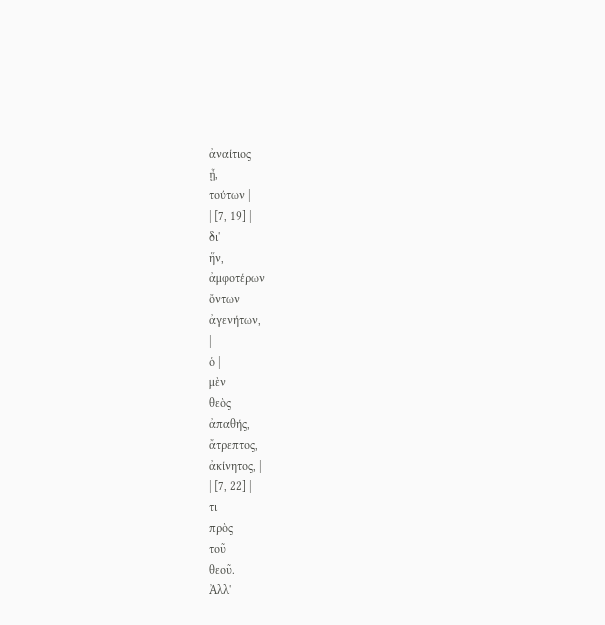ἀναίτιος
ᾖ,
τούτων |
| [7, 19] |
δι'
ἥν,
ἀμφοτέρων
ὄντων
ἀγενήτων,
|
ὁ |
μὲν
θεὸς
ἀπαθής,
ἄτρεπτος,
ἀκίνητος, |
| [7, 22] |
τι
πρὸς
τοῦ
θεοῦ.
Ἀλλ'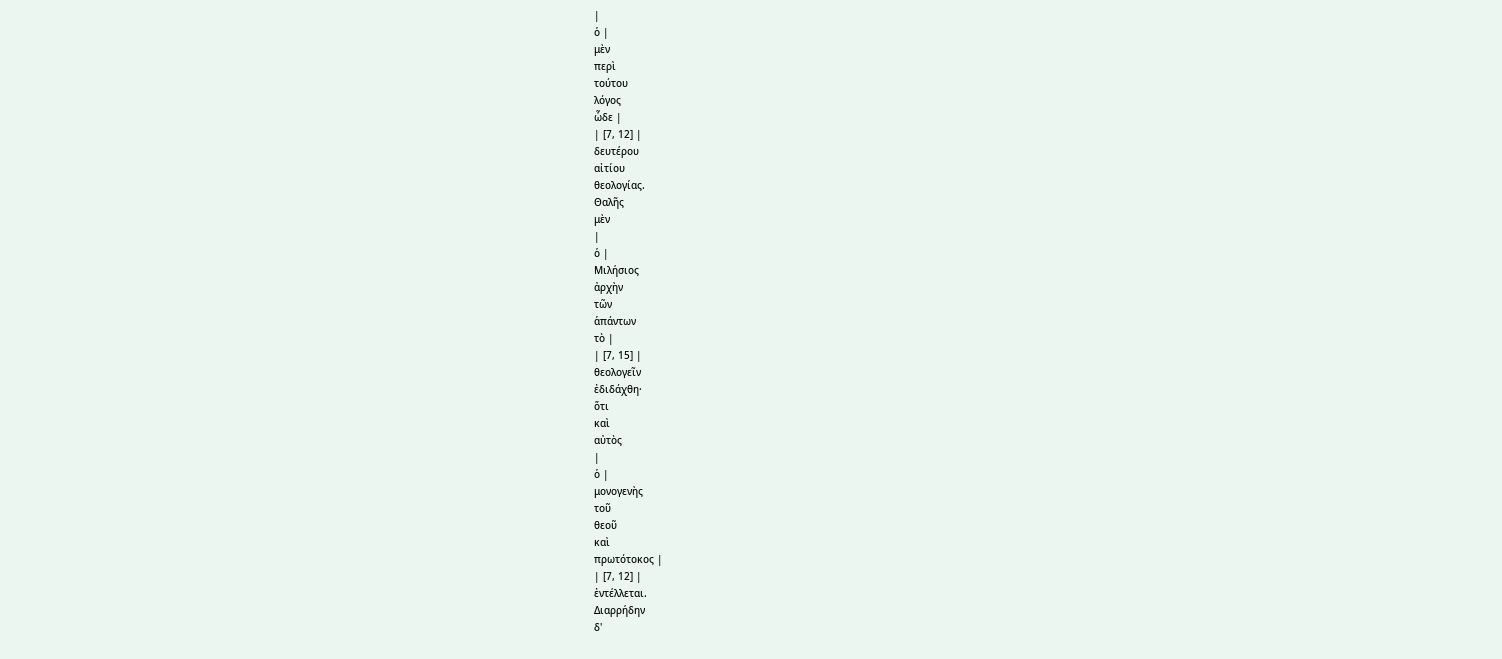|
ὁ |
μὲν
περὶ
τούτου
λόγος
ὧδε |
| [7, 12] |
δευτέρου
αἰτίου
θεολογίας.
Θαλῆς
μὲν
|
ὁ |
Μιλήσιος
ἀρχὴν
τῶν
ἁπάντων
τὸ |
| [7, 15] |
θεολογεῖν
ἐδιδάχθη·
ὅτι
καὶ
αὐτὸς
|
ὁ |
μονογενὴς
τοῦ
θεοῦ
καὶ
πρωτότοκος |
| [7, 12] |
ἐντέλλεται.
Διαρρήδην
δ'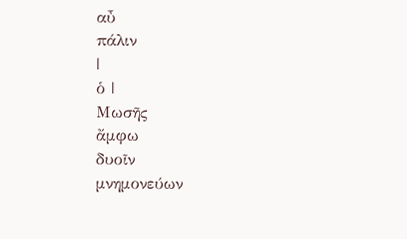αὖ
πάλιν
|
ὁ |
Μωσῆς
ἄμφω
δυοῖν
μνημονεύων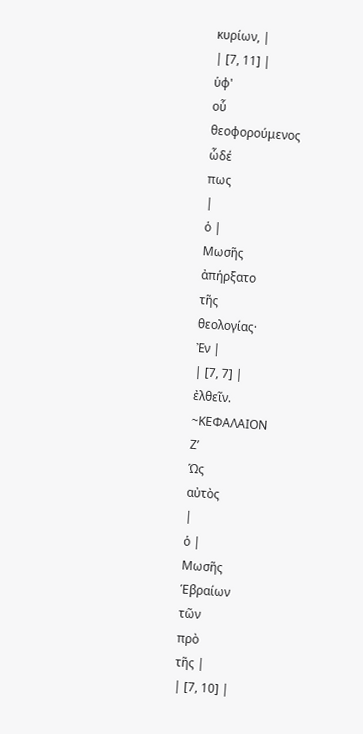κυρίων, |
| [7, 11] |
ὑφ'
οὗ
θεοφορούμενος
ὧδέ
πως
|
ὁ |
Μωσῆς
ἀπήρξατο
τῆς
θεολογίας·
Ἐν |
| [7, 7] |
ἐλθεῖν.
~ΚΕΦΑΛΑΙΟΝ
Ζʹ
Ὡς
αὐτὸς
|
ὁ |
Μωσῆς
Ἑβραίων
τῶν
πρὸ
τῆς |
| [7, 10] |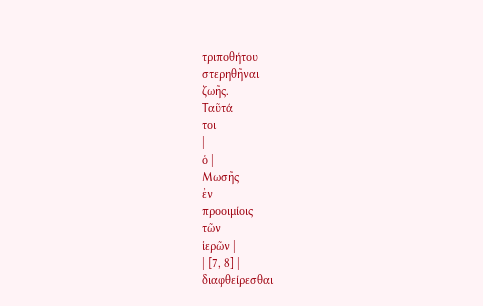τριποθήτου
στερηθῆναι
ζωῆς.
Ταῦτά
τοι
|
ὁ |
Μωσῆς
ἐν
προοιμίοις
τῶν
ἱερῶν |
| [7, 8] |
διαφθείρεσθαι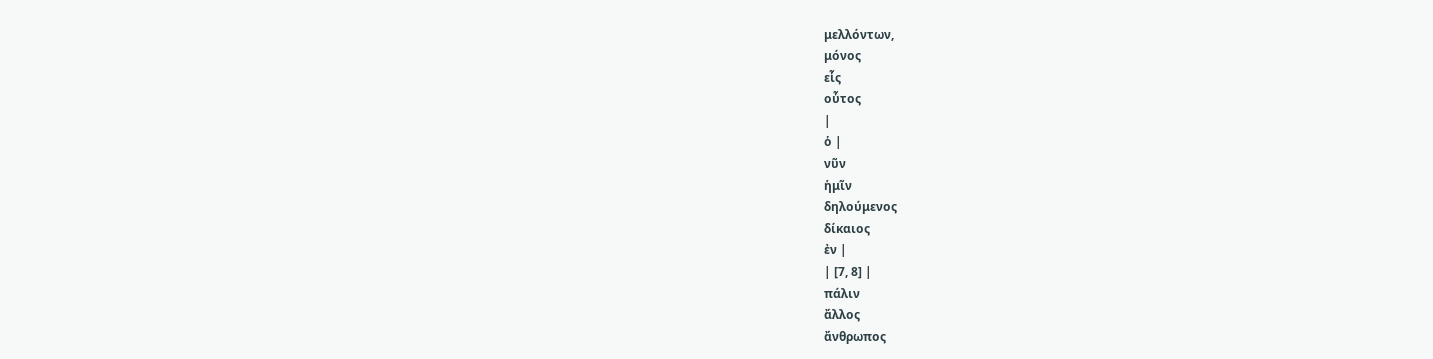μελλόντων,
μόνος
εἷς
οὗτος
|
ὁ |
νῦν
ἡμῖν
δηλούμενος
δίκαιος
ἐν |
| [7, 8] |
πάλιν
ἄλλος
ἄνθρωπος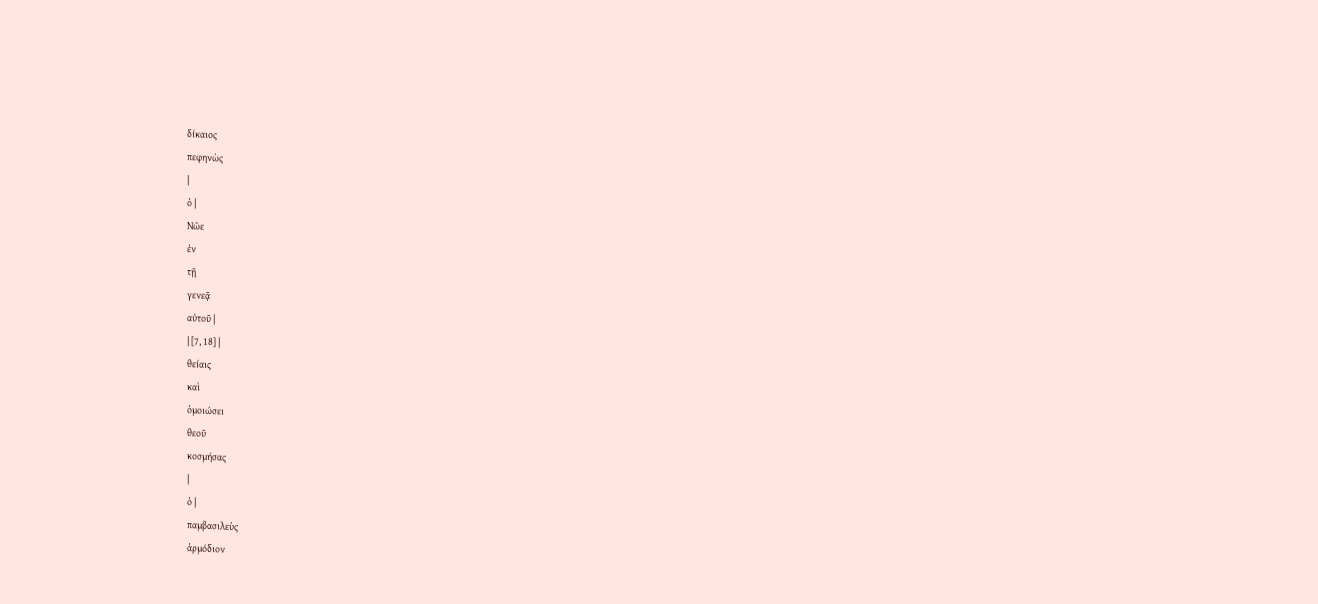δίκαιος
πεφηνὼς
|
ὁ |
Νῶε
ἐν
τῇ
γενεᾷ
αὐτοῦ |
| [7, 18] |
θείαις
καὶ
ὁμοιώσει
θεοῦ
κοσμήσας
|
ὁ |
παμβασιλεὺς
ἁρμόδιον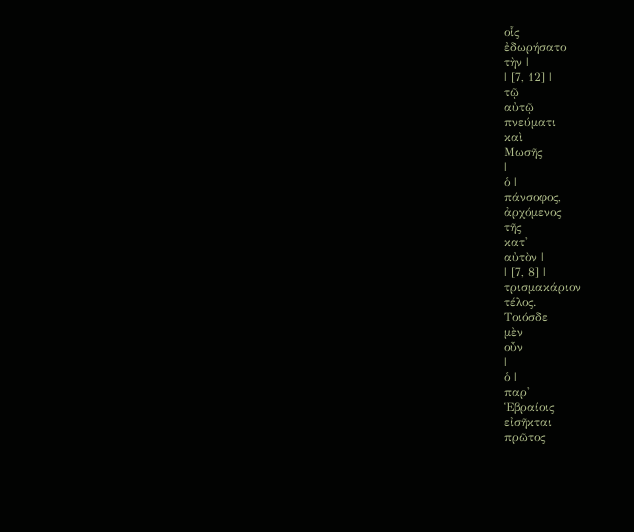οἷς
ἐδωρήσατο
τὴν |
| [7, 12] |
τῷ
αὐτῷ
πνεύματι
καὶ
Μωσῆς
|
ὁ |
πάνσοφος,
ἀρχόμενος
τῆς
κατ'
αὐτὸν |
| [7, 8] |
τρισμακάριον
τέλος.
Τοιόσδε
μὲν
οὖν
|
ὁ |
παρ'
Ἑβραίοις
εἰσῆκται
πρῶτος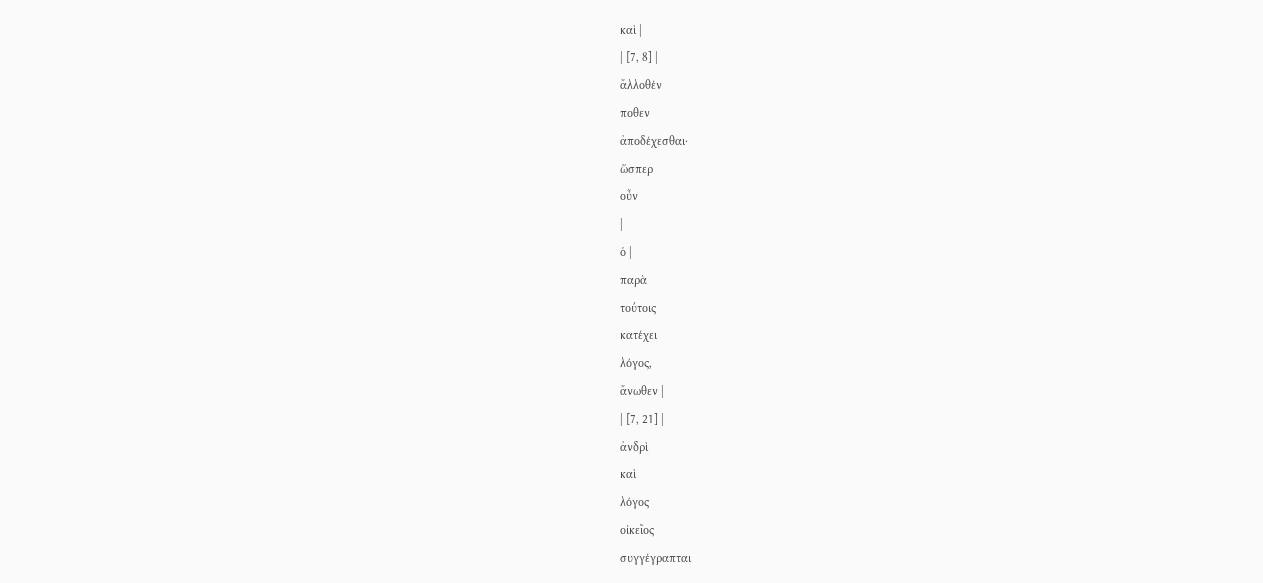καὶ |
| [7, 8] |
ἄλλοθέν
ποθεν
ἀποδέχεσθαι·
ὥσπερ
οὖν
|
ὁ |
παρὰ
τούτοις
κατέχει
λόγος,
ἄνωθεν |
| [7, 21] |
ἀνδρὶ
καὶ
λόγος
οἰκεῖος
συγγέγραπται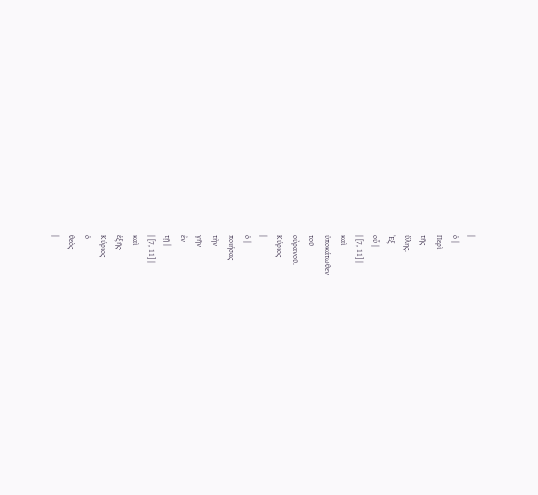|
ὁ |
Περὶ
τῆς
ὕλης.
Ἐξ
οὗ |
| [7, 11] |
καὶ
ὑποκάτωθεν
τοῦ
οὐρανοῦ.
Κύριος
|
ὁ |
ποιήσας
τὴν
γῆν
ἐν
τῇ |
| [7, 11] |
καὶ
ἑξῆς·
Κύριος
ὁ
θεὸς
|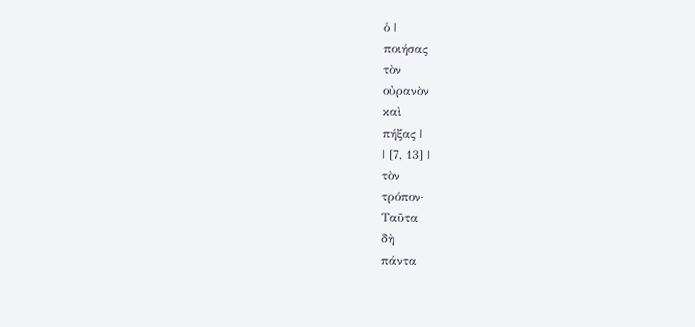ὁ |
ποιήσας
τὸν
οὐρανὸν
καὶ
πήξας |
| [7, 13] |
τὸν
τρόπον·
Ταῦτα
δὴ
πάντα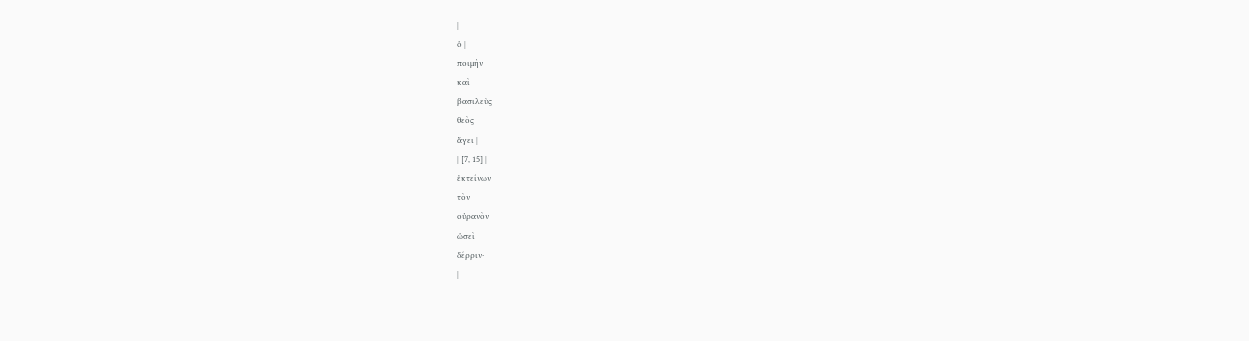|
ὁ |
ποιμὴν
καὶ
βασιλεὺς
θεὸς
ἄγει |
| [7, 15] |
ἐκτείνων
τὸν
οὐρανὸν
ὡσεὶ
δέρριν·
|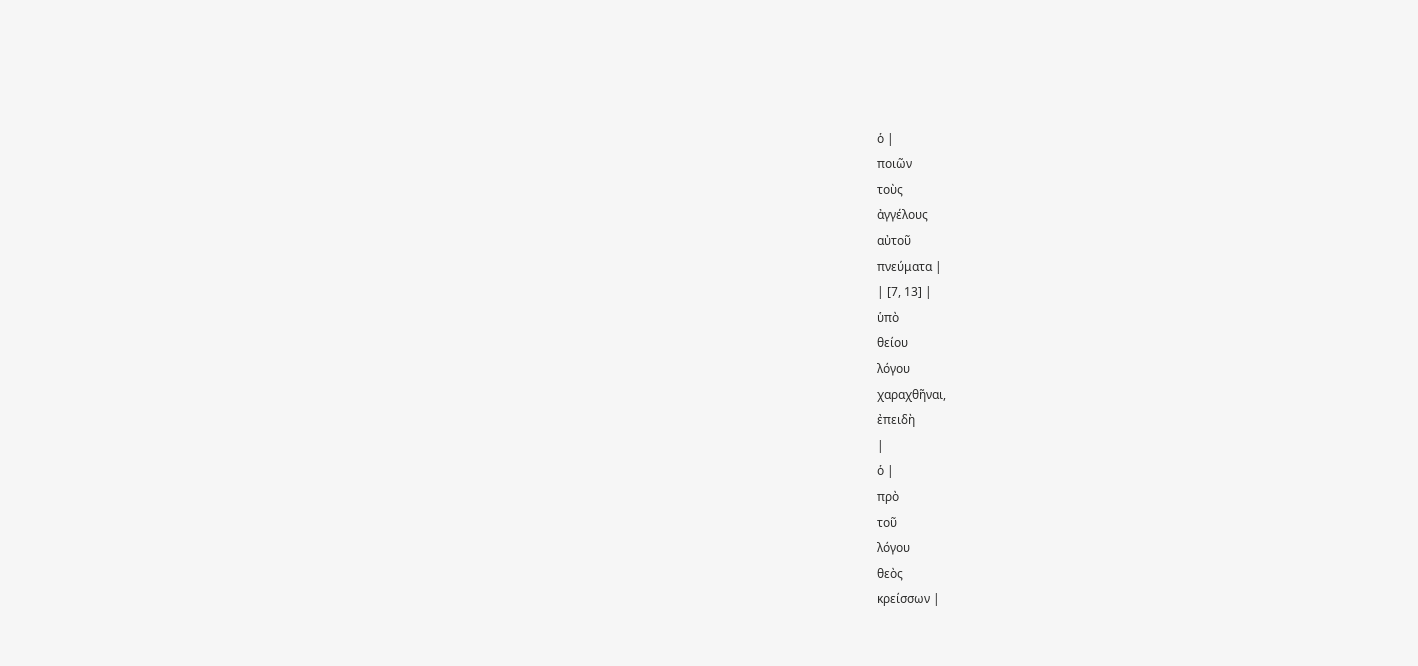ὁ |
ποιῶν
τοὺς
ἀγγέλους
αὐτοῦ
πνεύματα |
| [7, 13] |
ὑπὸ
θείου
λόγου
χαραχθῆναι,
ἐπειδὴ
|
ὁ |
πρὸ
τοῦ
λόγου
θεὸς
κρείσσων |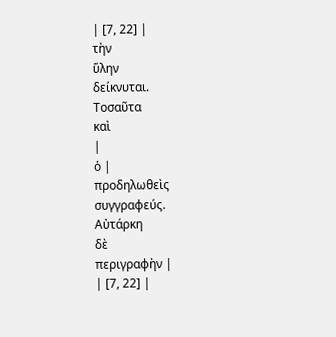| [7, 22] |
τὴν
ὕλην
δείκνυται.
Τοσαῦτα
καὶ
|
ὁ |
προδηλωθεὶς
συγγραφεύς.
Αὐτάρκη
δὲ
περιγραφὴν |
| [7, 22] |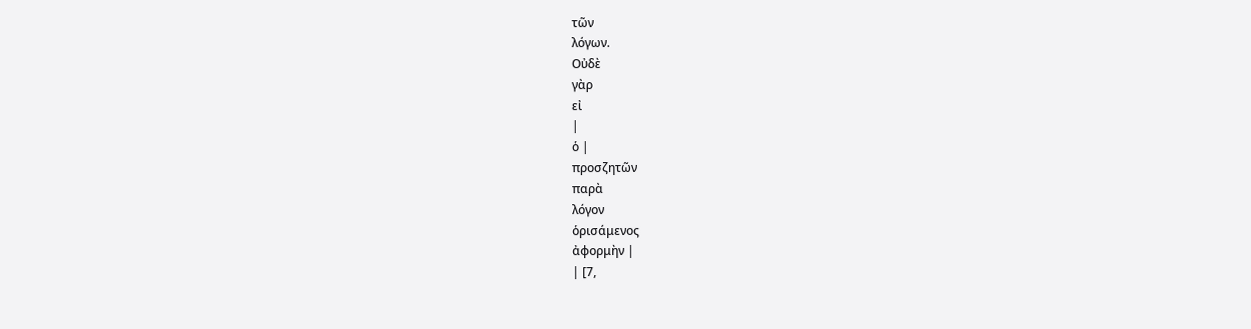τῶν
λόγων.
Οὐδὲ
γὰρ
εἰ
|
ὁ |
προσζητῶν
παρὰ
λόγον
ὁρισάμενος
ἀφορμὴν |
| [7,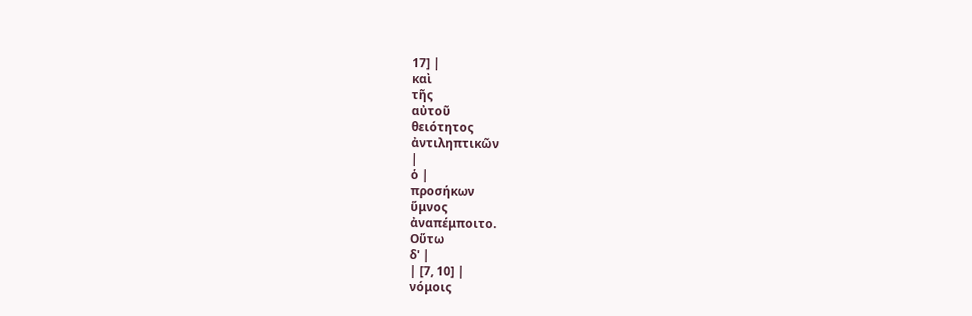17] |
καὶ
τῆς
αὐτοῦ
θειότητος
ἀντιληπτικῶν
|
ὁ |
προσήκων
ὕμνος
ἀναπέμποιτο.
Οὕτω
δ' |
| [7, 10] |
νόμοις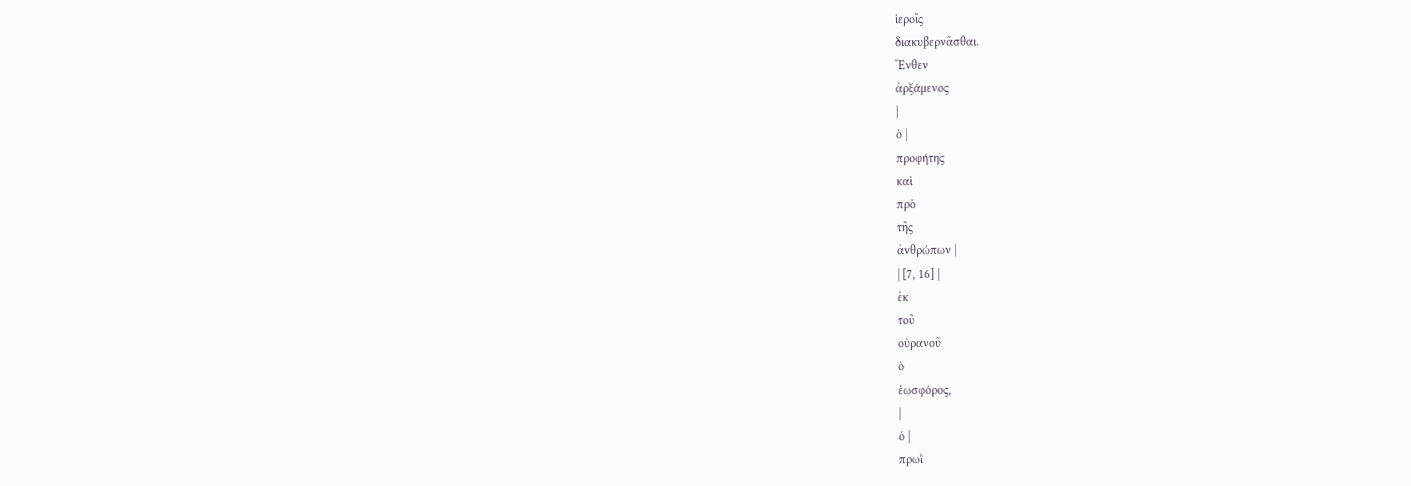ἱεροῖς
διακυβερνᾶσθαι.
Ἔνθεν
ἀρξάμενος
|
ὁ |
προφήτης
καὶ
πρὸ
τῆς
ἀνθρώπων |
| [7, 16] |
ἐκ
τοῦ
οὐρανοῦ
ὁ
ἑωσφόρος,
|
ὁ |
πρωῒ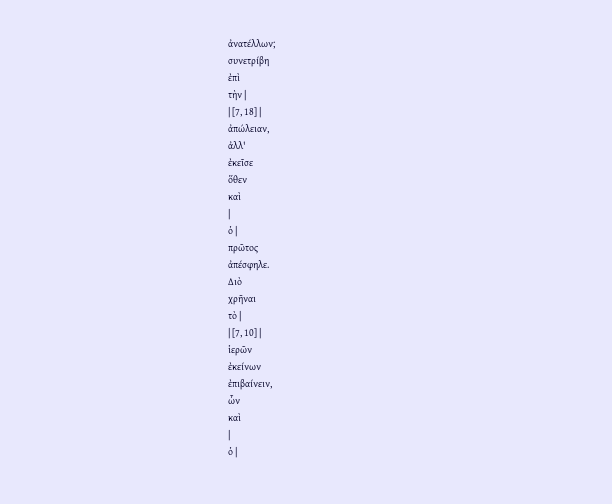ἀνατέλλων;
συνετρίβη
ἐπὶ
τὴν |
| [7, 18] |
ἀπώλειαν,
ἀλλ'
ἐκεῖσε
ὅθεν
καὶ
|
ὁ |
πρῶτος
ἀπέσφηλε.
Διὸ
χρῆναι
τὸ |
| [7, 10] |
ἱερῶν
ἐκείνων
ἐπιβαίνειν,
ὧν
καὶ
|
ὁ |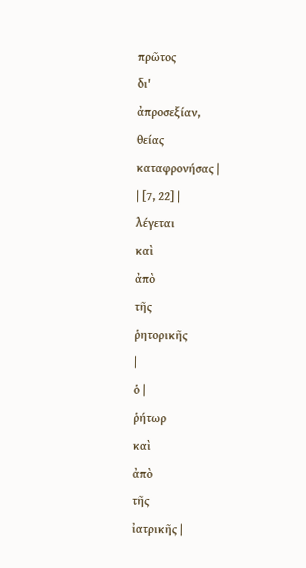πρῶτος
δι'
ἀπροσεξίαν,
θείας
καταφρονήσας |
| [7, 22] |
λέγεται
καὶ
ἀπὸ
τῆς
ῥητορικῆς
|
ὁ |
ῥήτωρ
καὶ
ἀπὸ
τῆς
ἰατρικῆς |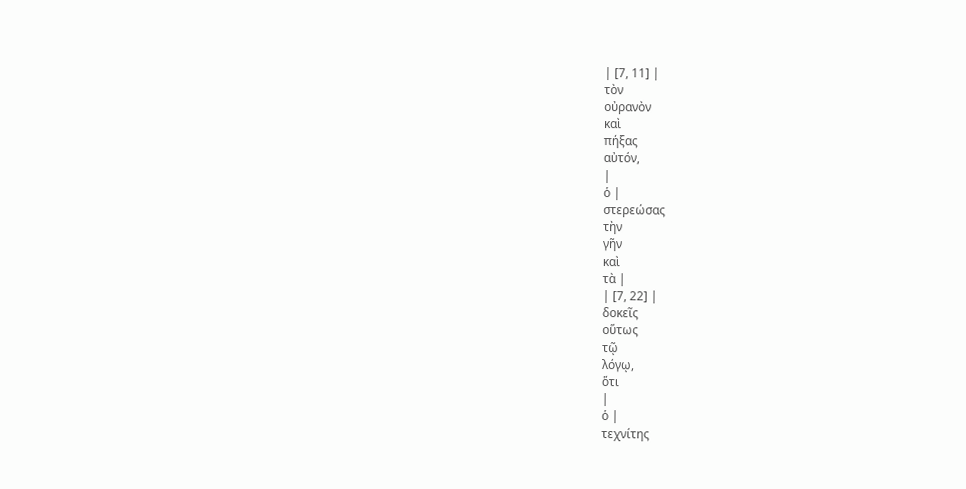| [7, 11] |
τὸν
οὐρανὸν
καὶ
πήξας
αὐτόν,
|
ὁ |
στερεώσας
τὴν
γῆν
καὶ
τὰ |
| [7, 22] |
δοκεῖς
οὕτως
τῷ
λόγῳ,
ὅτι
|
ὁ |
τεχνίτης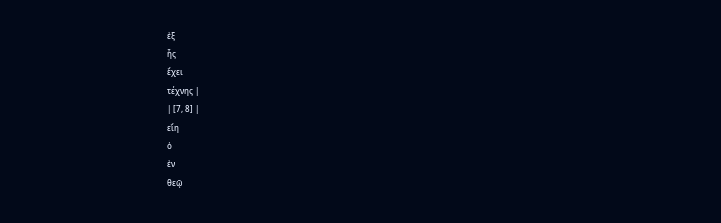ἐξ
ἧς
ἔχει
τέχνης |
| [7, 8] |
εἴη
ὁ
ἐν
θεῷ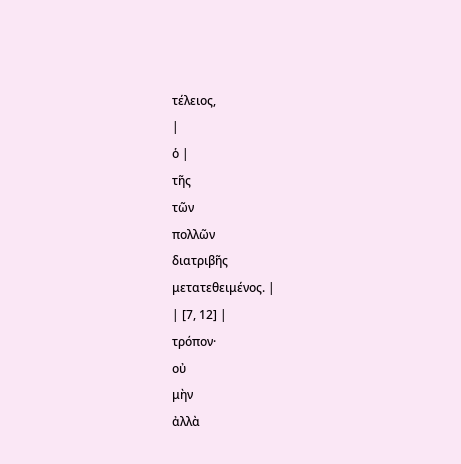τέλειος,
|
ὁ |
τῆς
τῶν
πολλῶν
διατριβῆς
μετατεθειμένος. |
| [7, 12] |
τρόπον·
οὐ
μὴν
ἀλλὰ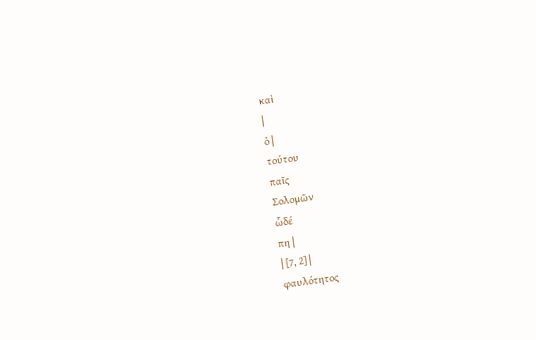καὶ
|
ὁ |
τούτου
παῖς
Σολομῶν
ὧδέ
πη |
| [7, 2] |
φαυλότητος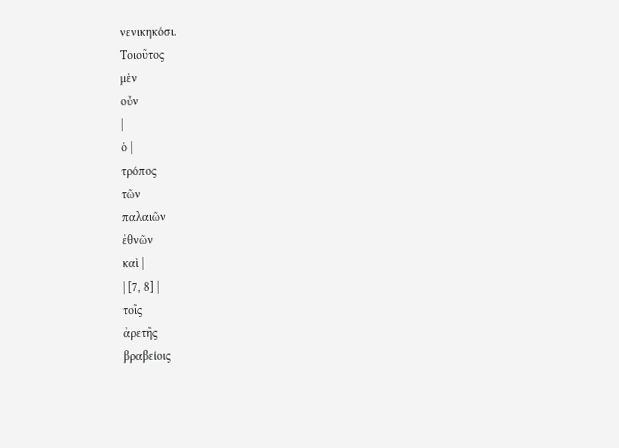νενικηκόσι.
Τοιοῦτος
μὲν
οὖν
|
ὁ |
τρόπος
τῶν
παλαιῶν
ἐθνῶν
καὶ |
| [7, 8] |
τοῖς
ἀρετῆς
βραβείοις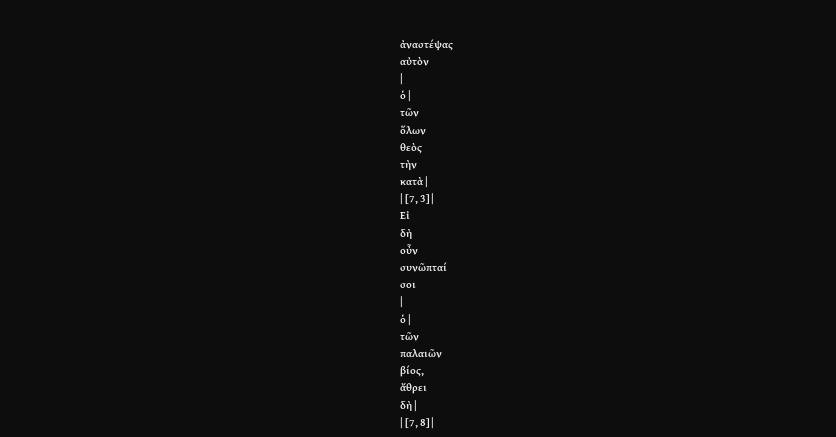ἀναστέψας
αὐτὸν
|
ὁ |
τῶν
ὅλων
θεὸς
τὴν
κατὰ |
| [7, 3] |
Εἰ
δὴ
οὖν
συνῶπταί
σοι
|
ὁ |
τῶν
παλαιῶν
βίος,
ἄθρει
δὴ |
| [7, 8] |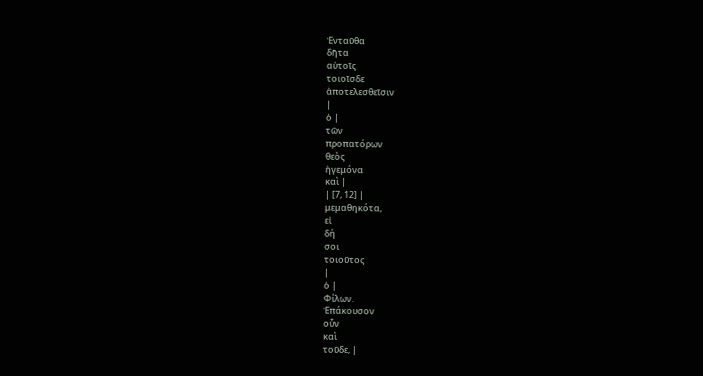Ἐνταῦθα
δῆτα
αὐτοῖς
τοιοῖσδε
ἀποτελεσθεῖσιν
|
ὁ |
τῶν
προπατόρων
θεὸς
ἡγεμόνα
καὶ |
| [7, 12] |
μεμαθηκότα,
εἰ
δή
σοι
τοιοῦτος
|
ὁ |
Φίλων.
Ἐπάκουσον
οὖν
καὶ
τοῦδε, |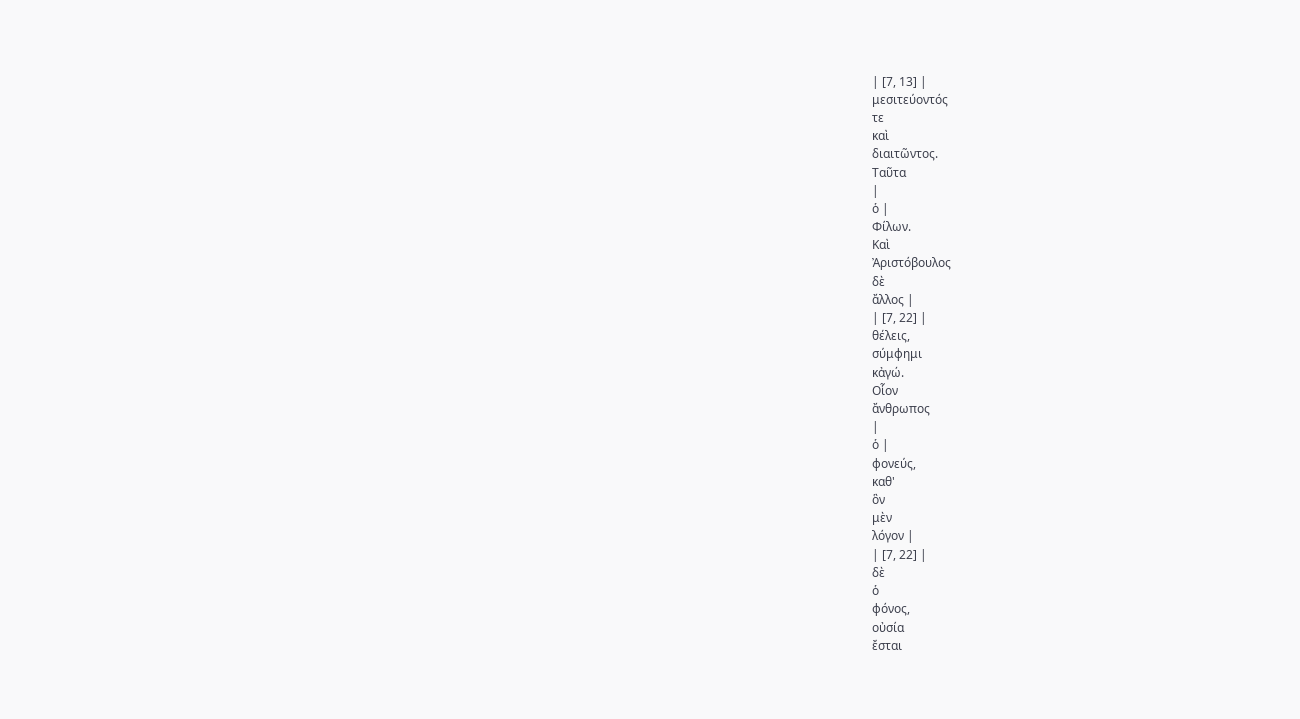| [7, 13] |
μεσιτεύοντός
τε
καὶ
διαιτῶντος.
Ταῦτα
|
ὁ |
Φίλων.
Καὶ
Ἀριστόβουλος
δὲ
ἄλλος |
| [7, 22] |
θέλεις,
σύμφημι
κἀγώ.
Οἷον
ἄνθρωπος
|
ὁ |
φονεύς,
καθ'
ὃν
μὲν
λόγον |
| [7, 22] |
δὲ
ὁ
φόνος,
οὐσία
ἔσται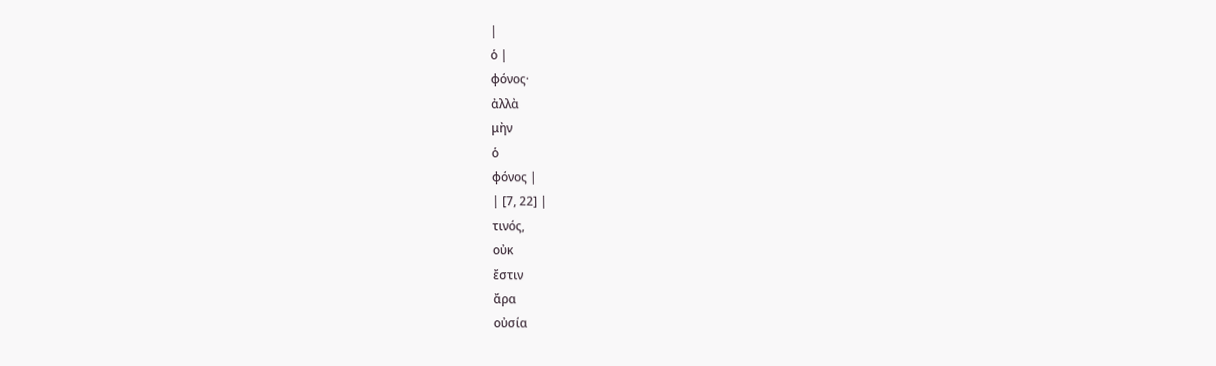|
ὁ |
φόνος·
ἀλλὰ
μὴν
ὁ
φόνος |
| [7, 22] |
τινός,
οὐκ
ἔστιν
ἄρα
οὐσία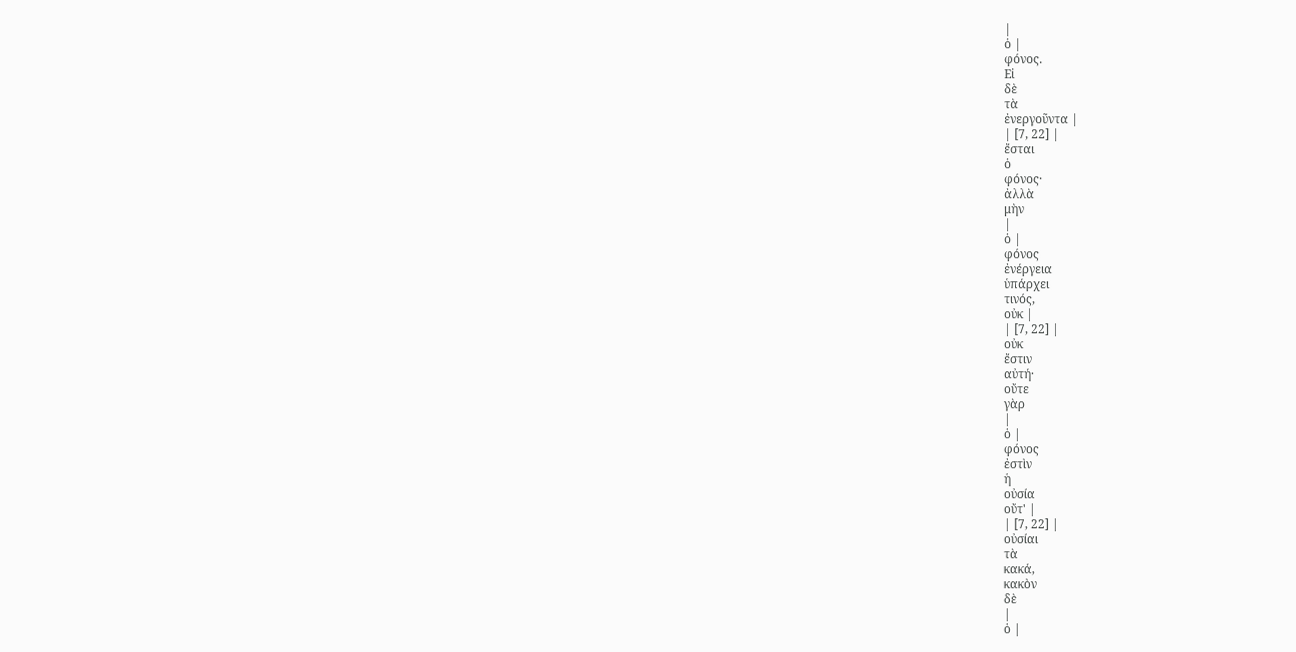|
ὁ |
φόνος.
Εἰ
δὲ
τὰ
ἐνεργοῦντα |
| [7, 22] |
ἔσται
ὁ
φόνος·
ἀλλὰ
μὴν
|
ὁ |
φόνος
ἐνέργεια
ὑπάρχει
τινός,
οὐκ |
| [7, 22] |
οὐκ
ἔστιν
αὐτή·
οὔτε
γὰρ
|
ὁ |
φόνος
ἐστὶν
ἡ
οὐσία
οὔτ' |
| [7, 22] |
οὐσίαι
τὰ
κακά,
κακὸν
δὲ
|
ὁ |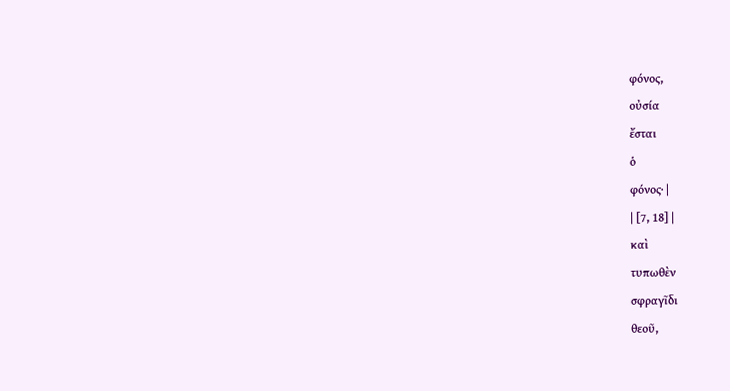φόνος,
οὐσία
ἔσται
ὁ
φόνος· |
| [7, 18] |
καὶ
τυπωθὲν
σφραγῖδι
θεοῦ,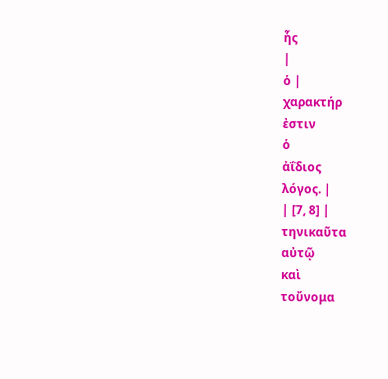ἧς
|
ὁ |
χαρακτήρ
ἐστιν
ὁ
ἀΐδιος
λόγος. |
| [7, 8] |
τηνικαῦτα
αὐτῷ
καὶ
τοὔνομα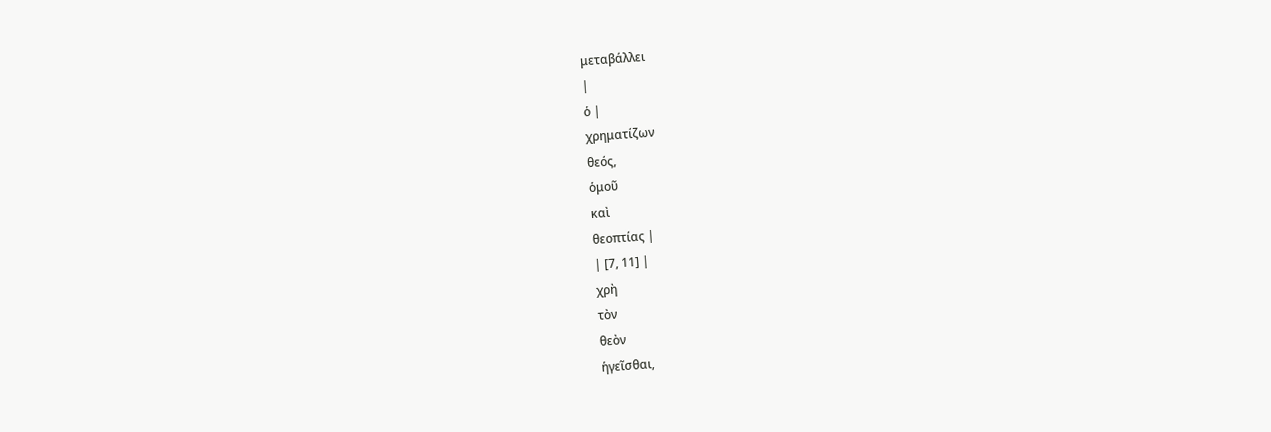μεταβάλλει
|
ὁ |
χρηματίζων
θεός,
ὁμοῦ
καὶ
θεοπτίας |
| [7, 11] |
χρὴ
τὸν
θεὸν
ἡγεῖσθαι,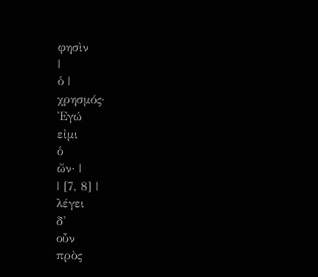φησὶν
|
ὁ |
χρησμός·
Ἐγώ
εἰμι
ὁ
ὤν· |
| [7, 8] |
λέγει
δ'
οὖν
πρὸς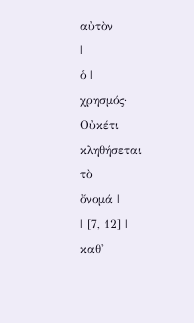αὐτὸν
|
ὁ |
χρησμός·
Οὐκέτι
κληθήσεται
τὸ
ὄνομά |
| [7, 12] |
καθ'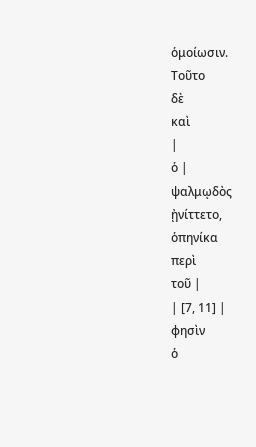ὁμοίωσιν.
Τοῦτο
δὲ
καὶ
|
ὁ |
ψαλμῳδὸς
ᾐνίττετο,
ὁπηνίκα
περὶ
τοῦ |
| [7, 11] |
φησὶν
ὁ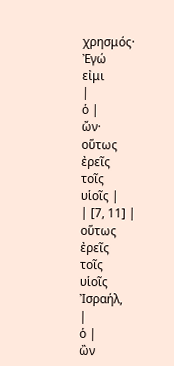χρησμός·
Ἐγώ
εἰμι
|
ὁ |
ὤν·
οὕτως
ἐρεῖς
τοῖς
υἱοῖς |
| [7, 11] |
οὕτως
ἐρεῖς
τοῖς
υἱοῖς
Ἰσραήλ,
|
ὁ |
ὢν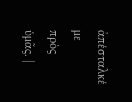ἀπέσταλκέ
με
πρὸς
ὑμᾶς. |